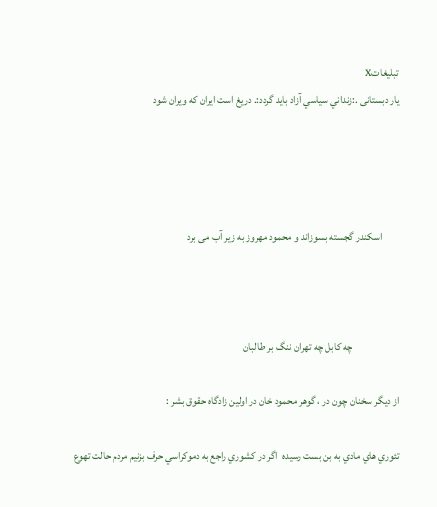تبليغاتX
یار دبستانی .:زنداني سياسي آزاد بايد گردد:. دریغ است ایران که ویران شود




        اسکندر گجسته بسوزاند و محمود مهروز به زیر آب می برد



                      چه كابل چه تهران ننگ بر طالبان

از دیگر سخنان چون در ، گوهر محمود خان در اولين زادگاه حقوق بشر :

تئوري هاي مادي به بن بست رسيده  اگر در کشوري راجع به دموکراسي حرف بزنيم مردم حالت تهوع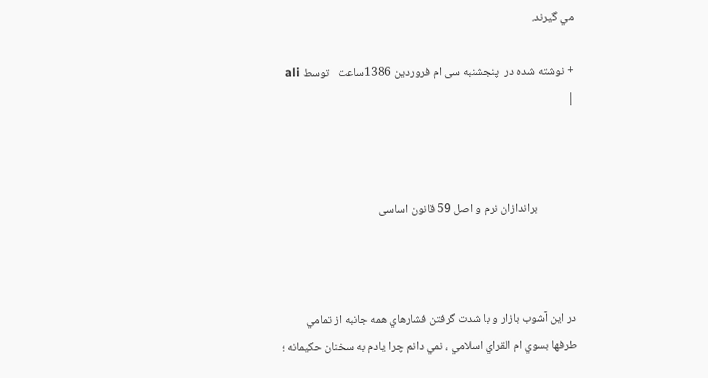مي گيرند.

+ نوشته شده در  پنجشنبه سی ام فروردین 1386ساعت   توسط ali  |



              براندازان نرم و اصل 59 قانون اساسی



در اين آشوب بازار و با شدت گرفتن فشارهاي همه جانبه از تمامي طرفها بسوي ام القراي اسلامي ، نمي دانم چرا يادم به سخنان حكيمانه ؛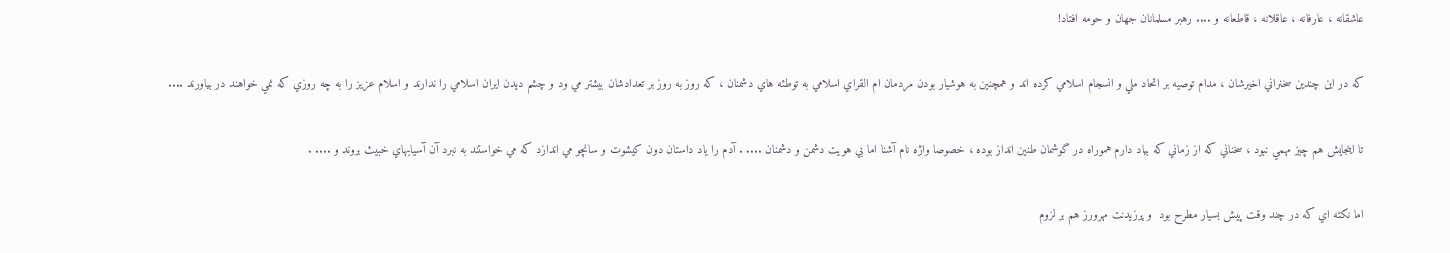عاشقانه ، عارفانه ، عاقلانه ، قاطعانه و .... رهبر مسلمانان جهان و حومه افتاد!

كه در اين چندين سخنراني اخيرشان ، مدام توصيه بر اتحاد ملي و انسجام اسلامي كرده اند و همچنين به هوشيار بودن مردمان ام القراي اسلامي به توطئه هاي دشمنان ، كه روز به روز بر تعدادشان بيشتر مي ود و چشم ديدن ايران اسلامي را ندارند و اسلام عزيز را به چه روزي كه نمي خواهند در بياورند ....

تا اينجايش هم چيز مهمي نبود ، سخناني كه از زماني كه بياد دارم هموراه در گوشمان طنين انداز بوده ، خصوصا واژه نام آشنا اما بي هويت دشمن و دشمنان .... . آدم را ياد داستان دون كيشوت و سانچو مي اندازد كه مي خواستند به نبرد آن آسيابهاي خبيث بروند و .... .

اما نكته اي كه در چند وقت پيش بسيار مطرح بود  و پرزيدنت مهرورز هم بر لزوم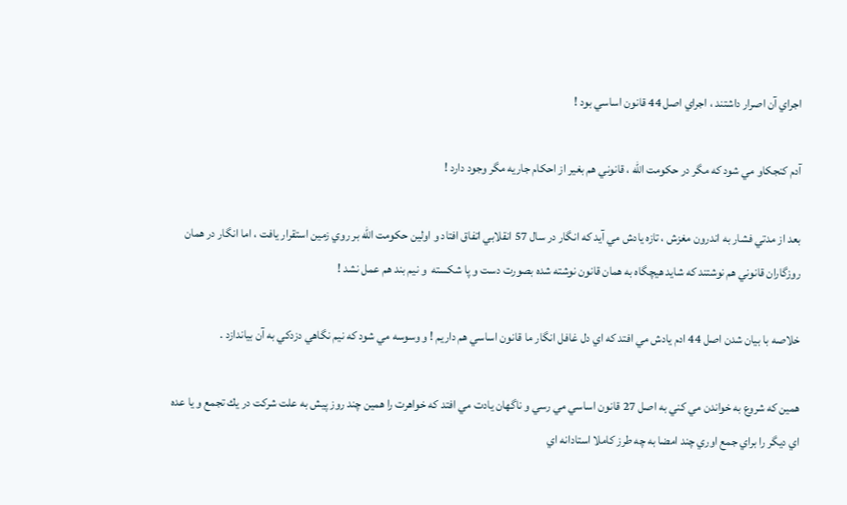اجراي آن اصرار داشتند ، اجراي اصل 44 قانون اساسي بود !

آدم كنجكاو مي شود كه مگر در حكومت الله ، قانوني هم بغير از احكام جاريه مگر وجود دارد !

بعد از مدتي فشار به اندرون مغزش ، تازه يادش مي آيد كه انگار در سال 57 انقلابي اتفاق افتاد و اولين حكومت الله بر روي زمين استقرار يافت ، اما انگار در همان روزگاران قانوني هم نوشتند كه شايد هيچگاه به همان قانون نوشته شده بصورت دست و پا شكسته  و نيم بند هم عمل نشد !

خلاصه با بيان شدن اصل 44 ادم يادش مي افتد كه اي دل غافل انگار ما قانون اساسي هم داريم ! و وسوسه مي شود كه نيم نگاهي دزدكي به آن بياندازد .

همين كه شروع به خواندن مي كني به اصل 27 قانون اساسي مي رسي و ناگهان يادت مي افتد كه خواهرت را همين چند روز پيش به علت شركت در يك تجمع و يا عده اي ديگر را براي جمع اوري چند امضا به چه طرز كاملا استادانه اي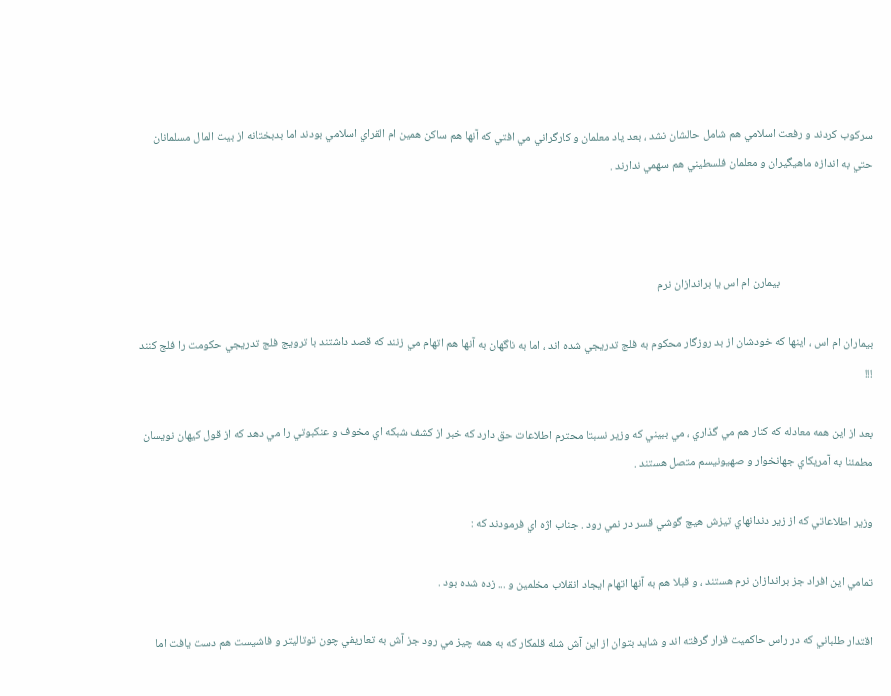سركوب كردند و رفعت اسلامي هم شامل حالشان نشد ، بعد ياد معلمان و كارگراني مي افتي كه آنها هم ساكن همين ام القراي اسلامي بودند اما بدبختانه از بيت المال مسلمانان حتي به اندازه ماهيگيران و معلمان فلسطيني هم سهمي ندارند .



                                   بيمارن ام اس يا براندازان نرم

بيماران ام اس ، اينها كه خودشان از بد روزگار محكوم به فلج تدريجي شده اند ، اما به ناگهان به آنها هم اتهام مي زنند كه قصد داشتند با ترويج فلج تدريجي حكومت را فلج كنند !!!

بعد از اين همه معادله كه كنار هم مي گذاري ، مي ببيني كه وزير نسبتا محترم اطلاعات حق دارد كه خبر از كشف شبكه اي مخوف و عنكبوتي را مي دهد كه از قول كيهان نويسان مطمئنا به آمريكاي جهانخوار و صهيونيسم متصل هستند .

وزير اطلاعاتي كه از زير دندانهاي تيزش هيچ گوشي قسر در نمي رود . جناب اژه اي فرمودند كه :

تمامي اين افراد جز براندازان نرم هستند ، و قبلا هم به آنها اتهام ايجاد انقلاب مخلمين و ... زده شده بود .

اقتدار طلباني كه در راس حاكميت قرار گرفته اند و شايد بتوان از اين آش شله قلمكار كه به همه چيز مي رود جز آش به تعاريفي چون توتاليتر و فاشيست هم دست يافت اما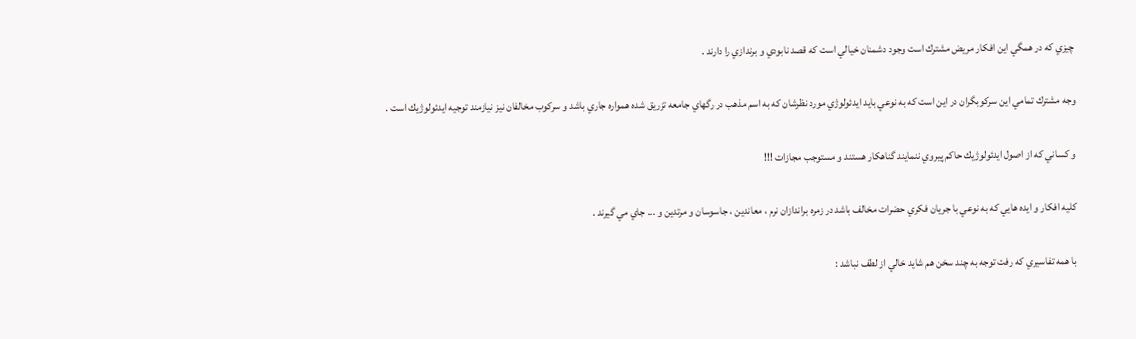چيزي كه در همگي اين افكار مريض مشترك است وجود دشمنان خيالي است كه قصد نابودي و برندازي را دارند .

وجه مشترك تمامي اين سركوبگران در اين است كه به نوعي بايد ايدئولوژي مورد نظرشان كه به اسم مذهب در رگهاي جامعه تزريق شده همواره جاري باشد و سركوب مخالفان نيز نيازمند توجيه ايدئولوژيك است .

و كساني كه از اصول ايدئولوژيك حاكم پيروي ننمايند گناهكار هستند و مستوجب مجازات !!!

كليه افكار و ايده هايي كه به نوعي با جريان فكري حضرات مخالف باشد در زمره براندازان نرم ، معاندين ، جاسوسان و مرتدين و ... جاي مي گيرند .

با همه تفاسيري كه رفت توجه به چند سخن هم شايد خالي از لطف نباشد :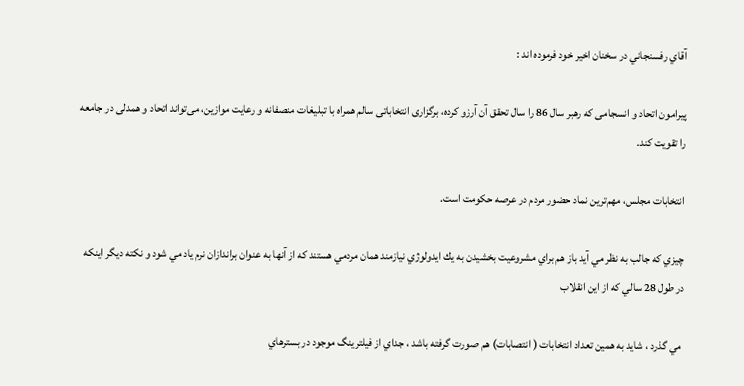آقاي رفسنجاني در سخنان اخير خود فرموده اند :

پيرامون اتحاد و انسجامی که رهبر سال 86 را سال تحقق آن آرزو کرده، برگزاری انتخاباتی سالم همراه با تبليغات منصفانه و رعايت موازين، می‌تواند اتحاد و همدلی در جامعه را تقويت كند.

انتخابات مجلس، مهم‌ترين نماد حضور مردم در عرصه‌ حكومت است.

چيزي كه جالب به نظر مي آيد باز هم براي مشروعيت بخشيدن به يك ايدولوژي نيازمند همان مردمي هستند كه از آنها به عنوان براندازان نرم ياد مي شود و نكته ديگر اينكه در طول 28 سالي كه از اين انقلاب

 مي گذرد ، شايد به همين تعداد انتخابات ( انتصابات) هم صورت گرفته باشد ، جداي از فيلترينگ موجود در بسترهاي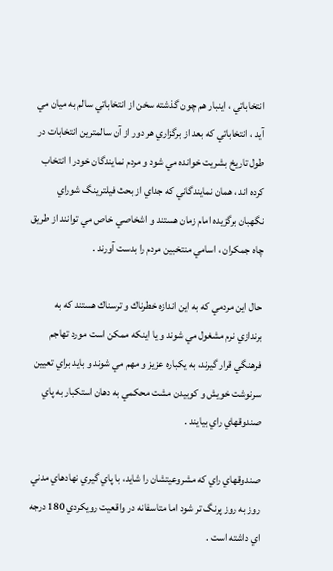انتخاباتي ، اينبار هم چون گذشته سخن از انتخاباتي سالم به ميان مي آيد ، انتخاباتي كه بعد از برگزاري هر دور از آن سالمترين انتخابات در طول تاريخ بشريت خوانده مي شود و مردم نمايندگان خودر ا انتخاب كرده اند ، همان نمايندگاني كه جداي از بحث فيلترينگ شوراي نگهبان برگزيده امام زمان هستند و اشخاصي خاص مي توانند از طريق چاه جمكران ، اسامي منتخبين مردم را بدست آورند .

حال اين مردمي كه به اين اندازه خطرناك و ترسناك هستند كه به برندازي نرم مشغول مي شوند و يا اينكه ممكن است مورد تهاجم فرهنگي قرار گيرند، به يكباره عزيز و مهم مي شوند و بايد براي تعيين سرنوشت خويش و كوبيدن مشت محكمي به دهان استكبار به پاي صندوقهاي راي بيايند .

صندوقهاي راي كه مشروعيتشان را شايد، با پاي گيري نهادهاي مدني روز به روز پرنگ تر شود اما متاسفانه در واقعيت رويكردي 180 درجه اي داشته است .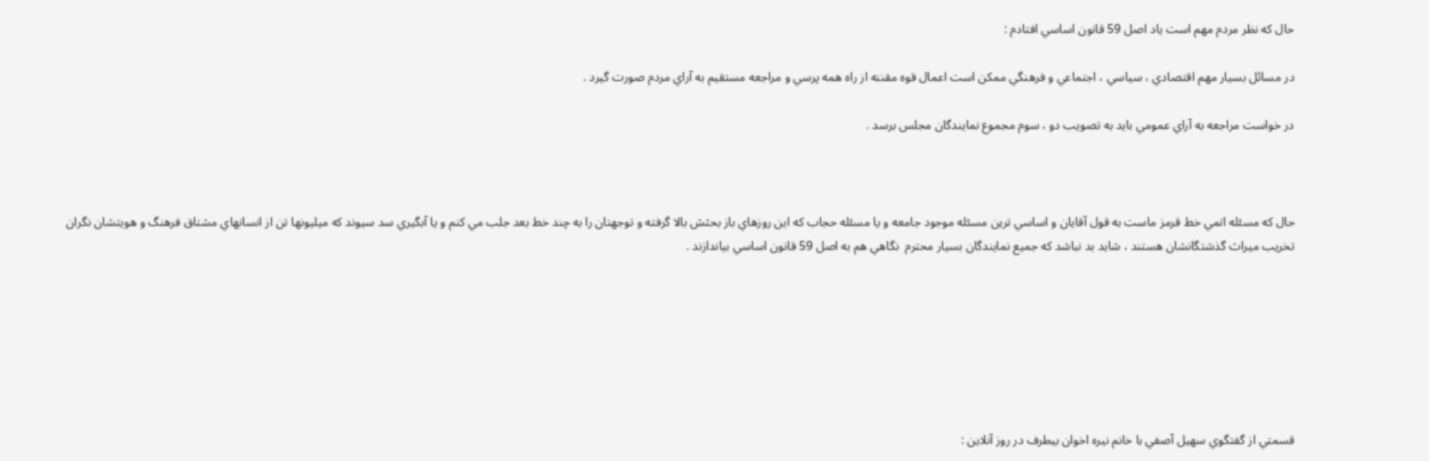حال كه نظر مردم مهم است ياد اصل 59 قانون اساسي افتادم :

در مسائل بسيار مهم اقتصادي ، سياسي ، اجتماعي و فرهنگي ممكن است اعمال قوه مقننه از راه همه پرسي و مراجعه مستقيم به آراي مردم صورت گيرد .

در خواست مراجعه به آراي عمومي بايد به تصويب دو ، سوم مجموع نمايندگان مجلس برسد .



حال كه مسئله اتمي خط قرمز ماست به قول آقايان و اساسي ترين مسئله موجود جامعه و يا مسئله حجاب كه اين روزهاي باز بحثش بالا گرفته و توجهتان را به چند خط بعد جلب مي كنم و يا آبگيري سد سيوند كه ميليونها تن از انسانهاي مشتاق فرهنگ و هويتشان نگران تخريب ميراث گذشتگانشان هستند ، شايد بد نباشد كه جميع نمايندگان بسيار محترم  نگاهي هم به اصل 59 قانون اساسي بياندازند .







قسمتي از گفتگوي سهيل آصفي با خانم نيره اخوان بيطرف در روز آنلاين :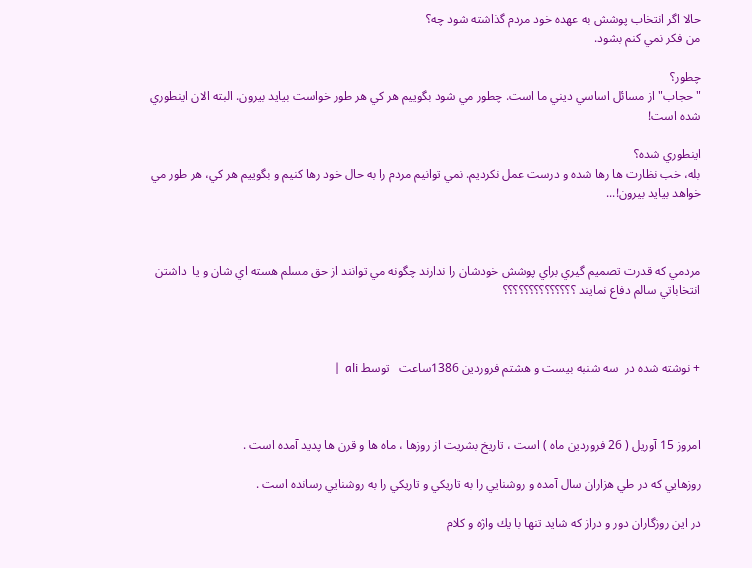حالا اگر انتخاب پوشش به عهده خود مردم گذاشته شود چه؟
من فکر نمي کنم بشود.

چطور؟
"حجاب" از مسائل اساسي ديني ما است. چطور مي شود بگوييم هر کي هر طور خواست بيايد بيرون. البته الان اينطوري شده است!

اينطوري شده؟
بله، خب نظارت ها رها شده و درست عمل نکرديم. نمي توانيم مردم را به حال خود رها کنيم و بگوييم هر کي، هر طور مي خواهد بيايد بيرون!...



مردمي كه قدرت تصميم گيري براي پوشش خودشان را ندارند چگونه مي توانند از حق مسلم هسته اي شان و يا  داشتن انتخاباتي سالم دفاع نمايند ؟؟؟؟؟؟؟؟؟؟؟؟؟؟



+ نوشته شده در  سه شنبه بیست و هشتم فروردین 1386ساعت   توسط ali  |



امروز 15 آوريل ( 26 فروردين ماه ) است ، تاريخ بشريت از روزها ، ماه ها و قرن ها پديد آمده است .

روزهايي كه در طي هزاران سال آمده و روشنايي را به تاريكي و تاريكي را به روشنايي رسانده است .

در اين روزگاران دور و دراز كه شايد تنها با يك واژه و كلام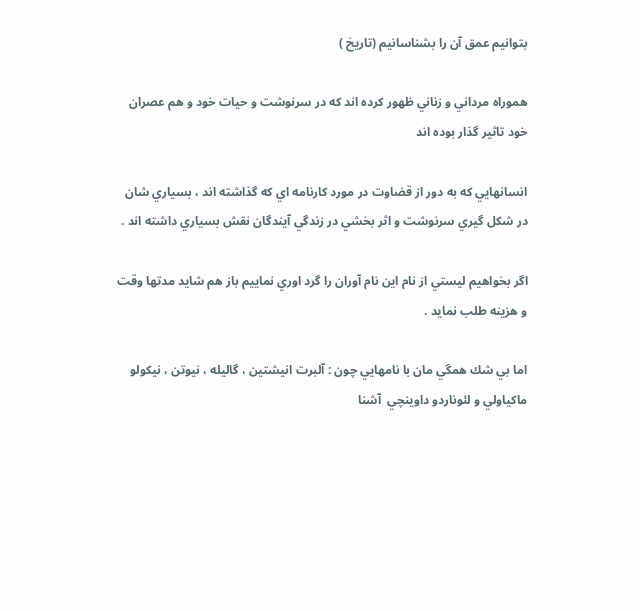بتوانيم عمق آن را بشناسانيم (تاريخ )

هموراه مرداني و زناني ظهور كرده اند كه در سرنوشت و حيات خود و هم عصران خود تاثير گذار بوده اند

انسانهايي كه به دور از قضاوت در مورد كارنامه اي كه گذاشته اند ، بسياري شان در شكل گيري سرنوشت و اثر بخشي در زندگي آيندگان نقش بسياري داشته اند .

اگر بخواهيم ليستي از نام اين نام آوران را گرد اوري نماييم باز هم شايد مدتها وقت و هزينه طلب نمايد .

اما بي شك همگي مان با نامهايي چون : آلبرت انيشتين ، گاليله ، نيوتن ، نيكولو ماكياولي و لئوناردو داوينچي  آشنا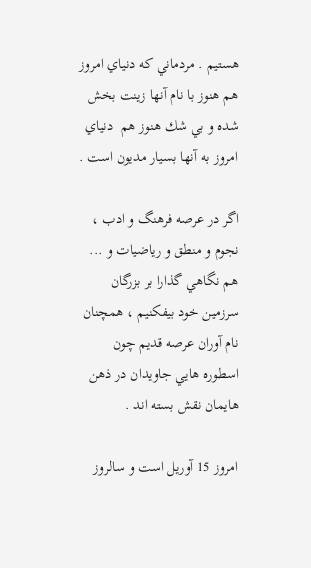هستيم . مردماني كه دنياي امروز هم هنوز با نام آنها زينت بخش شده و بي شك هنوز هم  دنياي امروز به آنها بسيار مديون است .

اگر در عرصه فرهنگ و ادب ، نجوم و منطق و رياضيات و ... هم نگاهي گذارا بر بزرگان سرزمين خود بيفكنيم ، همچنان نام آوران عرصه قديم چون اسطوره هايي جاويدان در ذهن هايمان نقش بسته اند .

امروز 15 آوريل است و سالروز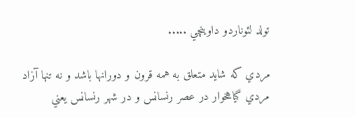تولد لئوناردو داوينچي .....

مردي كه شايد متعلق به همه قرون و دورانها باشد و نه تنها آزاد مردي گياهخوار در عصر رنسانس و در شهر رنسانس يعني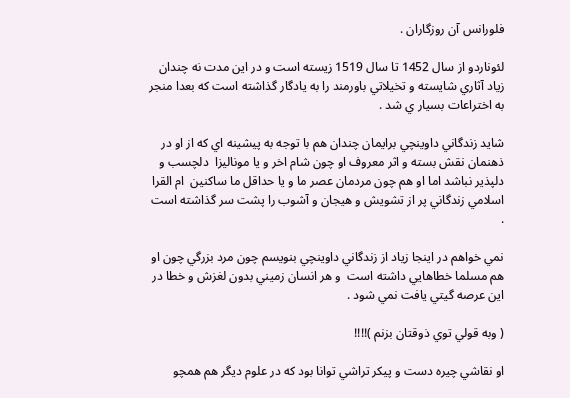فلورانس آن روزگاران .

لئوناردو از سال 1452 تا سال 1519 زيسته است و در اين مدت نه چندان زياد آثاري شايسته و تخيلاتي باورمند را به يادگار گذاشته است كه بعدا منجر به اختراعات بسيار ي شد .

شايد زندگاني داوينچي برايمان چندان هم با توجه به پيشينه اي كه از او در ذهنمان نقش بسته و اثر معروف او چون شام اخر و يا موناليزا  دلچسب و دلپذير نباشد اما او هم چون مردمان عصر ما و يا حداقل ما ساكنين  ام القرا اسلامي زندگاني پر از تشويش و هيجان و آشوب را پشت سر گذاشته است .

نمي خواهم در اينجا زياد از زندگاني داوينچي بنويسم چون مرد بزرگي چون او هم مسلما خطاهايي داشته است  و هر انسان زميني بدون لغزش و خطا در اين عرصه گيتي يافت نمي شود .

( وبه قولي توي ذوقتان بزنم )!!!!

او نقاشي چيره دست و پيكر تراشي توانا بود كه در علوم ديگر هم همچو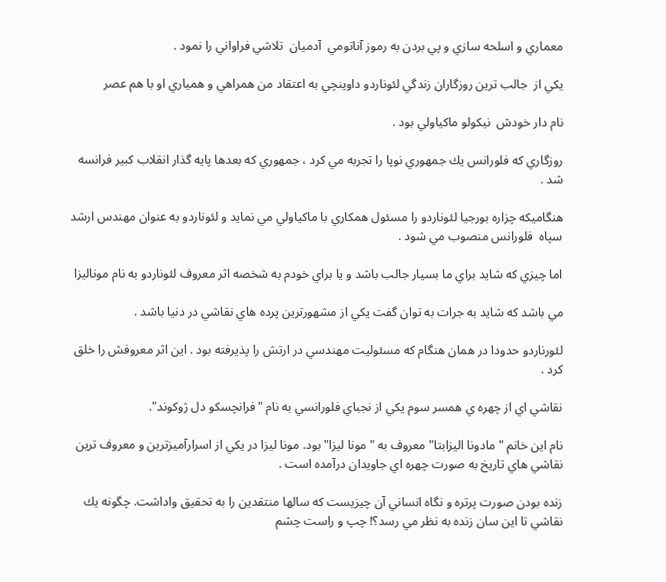معماري و اسلحه سازي و پي بردن به رموز آناتومي  آدميان  تلاشي فراواني را نمود .

يكي از  جالب ترين روزگاران زندگي لئوناردو داوينچي به اعتقاد من همراهي و همياري او با هم عصر

نام دار خودش  نيكولو ماكياولي بود .

روزگاري كه فلورانس يك جمهوري نوپا را تجربه مي كرد ، جمهوري كه بعدها پايه گذار انقلاب كبير فرانسه شد .

هنگاميكه چزاره بورجيا لئوناردو را مسئول همكاري با ماكياولي مي نمايد و لئوناردو به عنوان مهندس ارشد سپاه  فلورانس منصوب مي شود .

اما چيزي كه شايد براي ما بسيار جالب باشد و يا براي خودم به شخصه اثر معروف لئوناردو به نام موناليزا

مي باشد كه شايد به جرات به توان گفت يكي از مشهورترين پرده هاي نقاشي در دنيا باشد .

لئورناردو حدودا در همان هنگام كه مسئوليت مهندسي در ارتش را پذيرفته بود . اين اثر معروفش را خلق كرد .

نقاشي اي از چهره ي همسر سوم يكي از نجباي فلورانسي به نام "فرانچسكو دل ژوكوند".

نام اين خانم "مادونا اليزابتا" معروف به "مونا ليزا" بود. مونا ليزا در يكي از اسرارآميزترين و معروف ترين نقاشي هاي تاريخ به صورت چهره اي جاويدان درآمده است .

زنده بودن صورت پرتره و نگاه انساني آن چيزيست كه سالها منتقدين را به تحقيق واداشت. چگونه يك نقاشي تا اين سان زنده به نظر مي رسد؟! چپ و راست چشم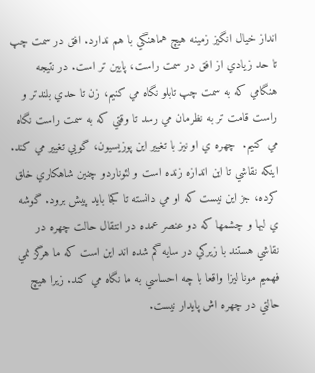انداز خيال انگيز زمينه هيچ هماهنگي با هم ندارد. افق در سمت چپ تا حد زيادي از افق در سمت راست، پايين تر است. در نتيجه هنگامي كه به سمت چپ تابلو نگاه مي كنيم، زن تا حدي بلندتر و راست قامت تر به نظرمان مي رسد تا وقتي كه به سمت راست نگاه مي كنيم.  چهره ي او نيز با تغيير اين پوزيسيون، گويي تغيير مي كند. اينكه نقاشي تا اين اندازه زنده است و لئوناردو چنين شاهكاري خلق كرده، جز اين نيست كه او مي دانسته تا كجا بايد پيش برود. گوشه ي لبها و چشمها كه دو عنصر عمده در انتقال حالت چهره در نقاشي هستند با زيركي در سايه گم شده اند اين است كه ما هرگز نمي فهميم مونا ليزا واقعا با چه احساسي به ما نگاه مي كند. زيرا هيچ حالتي در چهره اش پايدار نيست.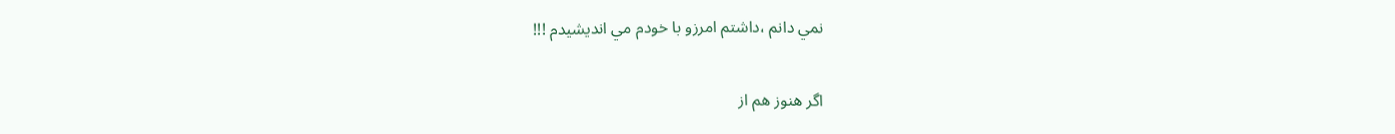نمي دانم ،داشتم امرزو با خودم مي انديشيدم !!!

اگر هنوز هم از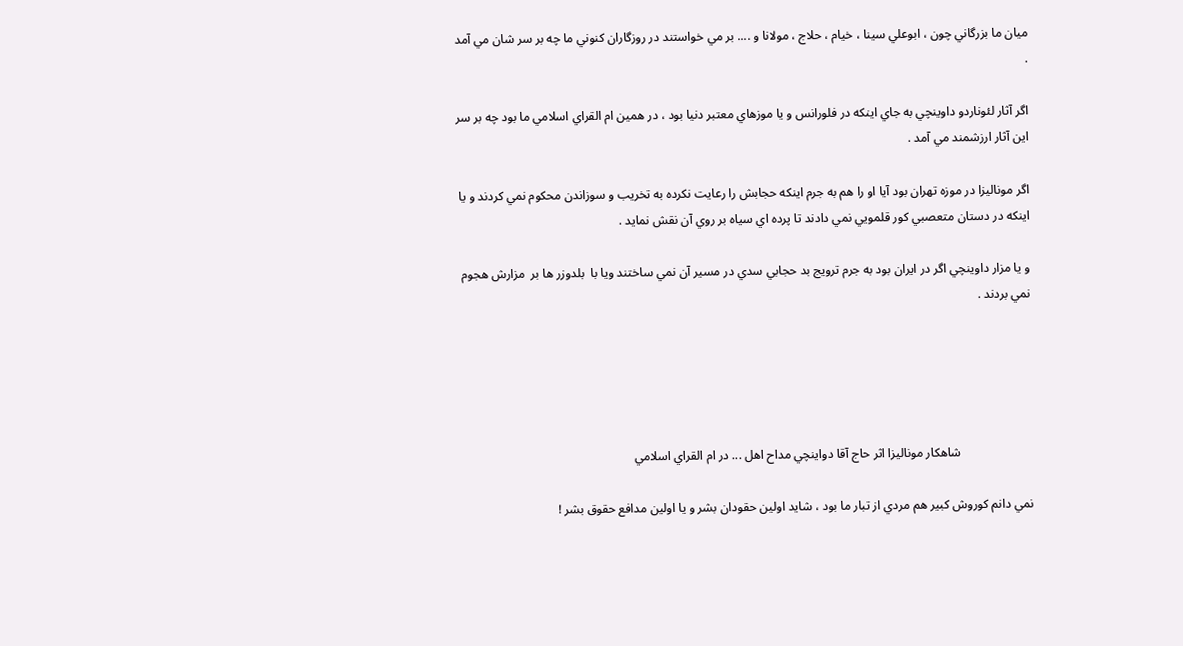ميان ما بزرگاني چون ، ابوعلي سينا ، خيام ، حلاج ، مولانا و .... بر مي خواستند در روزگاران كنوني ما چه بر سر شان مي آمد .

اگر آثار لئوناردو داوينچي به جاي اينكه در فلورانس و يا موزهاي معتبر دنيا بود ، در همين ام القراي اسلامي ما بود چه بر سر اين آثار ارزشمند مي آمد .

اگر موناليزا در موزه تهران بود آيا او را هم به جرم اينكه حجابش را رعايت نكرده به تخريب و سوزاندن محكوم نمي كردند و يا اينكه در دستان متعصبي كور قلمويي نمي دادند تا پرده اي سياه بر روي آن نقش نمايد .

و يا مزار داوينچي اگر در ايران بود به جرم ترويج بد حجابي سدي در مسير آن نمي ساختند ويا با  بلدوزر ها بر  مزارش هجوم نمي بردند .





                       شاهكار موناليزا اثر حاج آقا دواينچي مداح اهل ... در ام القراي اسلامي

نمي دانم كوروش كبير هم مردي از تبار ما بود ، شايد اولين حقودان بشر و يا اولين مدافع حقوق بشر !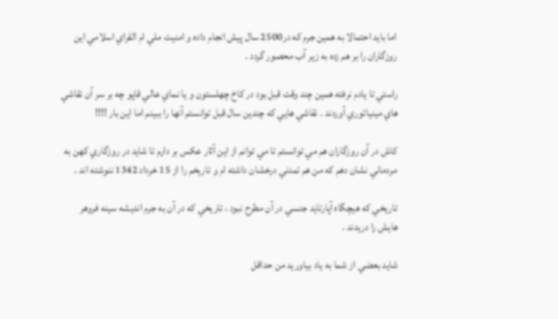اما بايد احتمالا به همين جرم كه در2500 سال پيش انجام داده و امنيت ملي ام القراي اسلامي اين روزگاران را بر هم زده به زير آب محصور گردد .

راستي تا يادم نرفته همين چند وقت قبل بود در كاخ چهلستون و يا نماي عالي قاپو چه بر سر آن نقاشي هاي مينياتوري آوردند . نقاشي هايي كه چندين سال قبل توانستم آنها را ببينم اما اين بار !!!!

كاش در آن روزگاران هم مي توانستم تا مي توانم از اين آثار عكس بر دارم تا شايد در روزگاري كهن به مردماني نشان دهم كه من هم تمدني درخشان داشته ام و تاريخم را از 15 خرداد 1342 ننوشته اند .

تاريخي كه هيچگاه آپارتايد جنسي در آن مطرح نبود ، تاريخي كه در آن به جرم انديشه سينه فروهر هايش را دريدند .

شايد بعضي از شما به ياد بياوريد من حداقل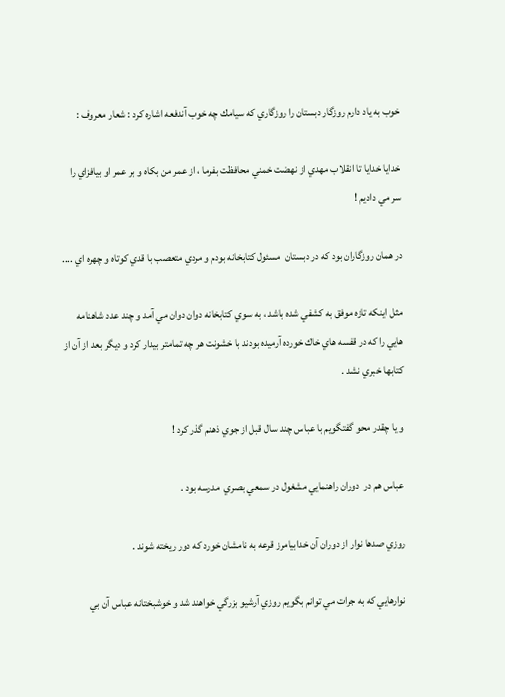خوب به ياد دارم روزگار دبستان را روزگاري كه سيامك چه خوب آندفعه اشاره كرد : شعار معروف :

خدايا خدايا تا انقلاب مهدي از نهضت خمني محافظت بفرما ، از عمر من بكاه و بر عمر او بيافزاي را سر مي داديم !

در همان روزگاران بود كه در دبستان  مسئول كتابخانه بودم و مردي متعصب با قدي كوتاه و چهره اي ....

مثل اينكه تازه موفق به كشفي شده باشد ، به سوي كتابخانه دوان دوان مي آمد و چند عدد شاهنامه هايي را كه در قفسه هاي خاك خورده آرميده بودند با خشونت هر چه تمامتر بيدار كرد و ديگر بعد از آن از كتابها خبري نشد .

و يا چقدر محو گفتگويم با عباس چند سال قبل از جوي ذهنم گذر كرد !

عباس هم در  دوران راهنمايي مشغول در سمعي بصري  مدرسه بود .

روزي صدها نوار از دوران آن خدابيامرز قرعه به نامشان خورد كه دور ريخته شوند .

نوارهايي كه به جرات مي توانم بگويم روزي آرشيو بزرگي خواهند شد و خوشبختانه عباس آن بي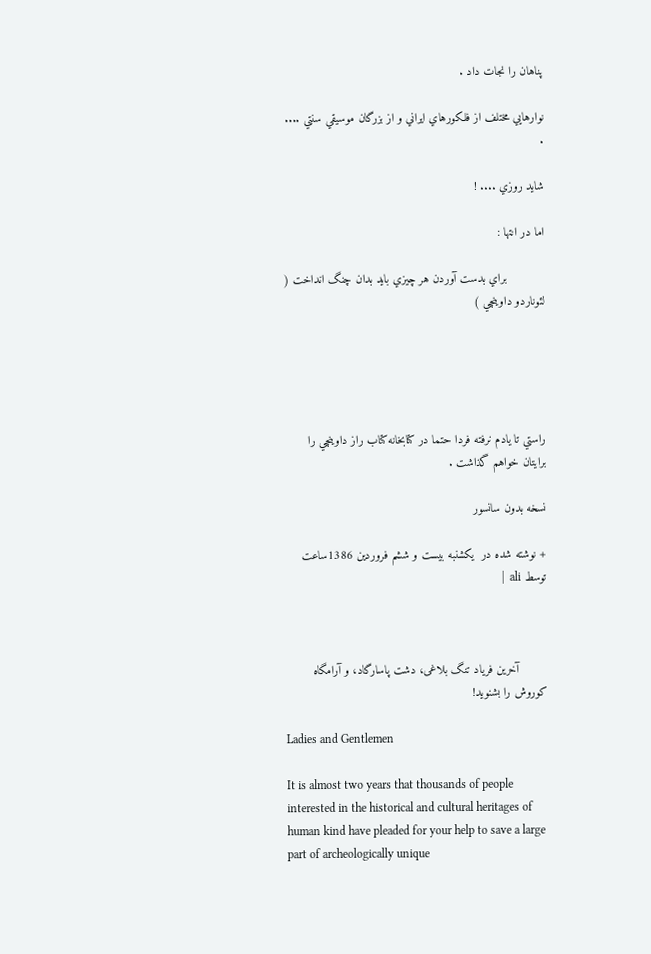پناهان را نجات داد .

نوارهايي مختلف از فلكورهاي ايراني و از بزرگان موسيقي سنتي .... .

شايد روزي .... !

اما در انتها :

           براي بدست آوردن هر چيزي بايد بدان چنگ انداخت ( لئوناردو داوينچي )





راستي تا يادم نرفته فردا حتما در كتابخانه كتاب راز داوينچي را برايتان خواهم گذاشت .

نسخه بدون سانسور

+ نوشته شده در  یکشنبه بیست و ششم فروردین 1386ساعت   توسط ali  |



        آخرين فرياد تنگ بلاغی، دشت پاسارگاد، و آرامگاه کوروش را بشنويد!

Ladies and Gentlemen

It is almost two years that thousands of people interested in the historical and cultural heritages of human kind have pleaded for your help to save a large part of archeologically unique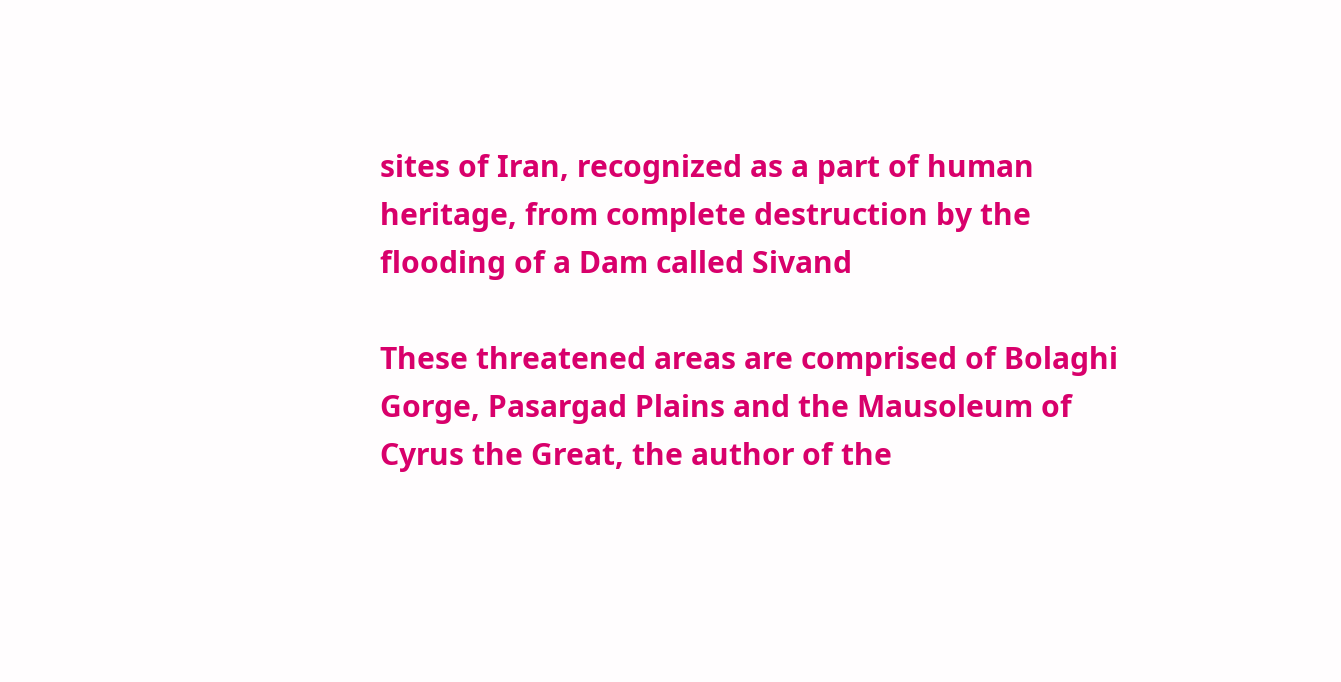sites of Iran, recognized as a part of human heritage, from complete destruction by the flooding of a Dam called Sivand

These threatened areas are comprised of Bolaghi Gorge, Pasargad Plains and the Mausoleum of Cyrus the Great, the author of the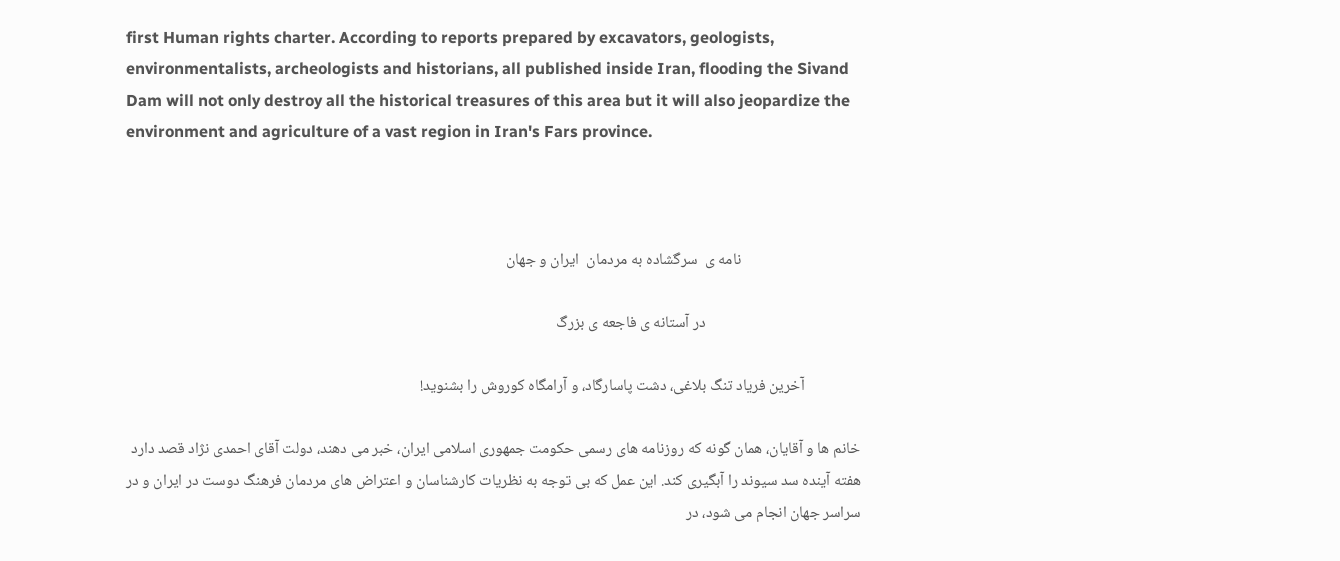first Human rights charter. According to reports prepared by excavators, geologists, environmentalists, archeologists and historians, all published inside Iran, flooding the Sivand Dam will not only destroy all the historical treasures of this area but it will also jeopardize the environment and agriculture of a vast region in Iran's Fars province.



                                  نامه ی  سرگشاده به مردمان  ايران و جهان

                                            در آستانه ی فاجعه ی بزرگ

                آخرين فرياد تنگ بلاغی، دشت پاسارگاد، و آرامگاه کوروش را بشنويد!

خانم ها و آقايان، همان گونه که روزنامه های رسمی حکومت جمهوری اسلامی ايران، خبر می دهند، دولت آقای احمدی نژاد قصد دارد هفته آينده سد سيوند را آبگيری کند. اين عمل که بی توجه به نظريات کارشناسان و اعتراض های مردمان فرهنگ دوست در ايران و در سراسر جهان انجام می شود، در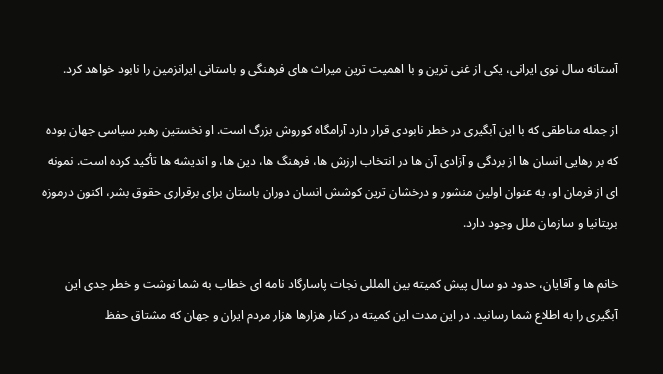آستانه سال نوی ايرانی، يکی از غنی ترين و با اهميت ترين ميراث های فرهنگی و باستانی ايرانزمين را نابود خواهد کرد.

از جمله مناطقی که با اين آبگيری در خطر نابودی قرار دارد آرامگاه کوروش بزرگ است. او نخستين رهبر سياسی جهان بوده که بر رهایی انسان ها از بردگی و آزادی آن ها در انتخاب ارزش ها، فرهنگ ها، دين ها، و انديشه ها تأکيد کرده است. نمونه ای از فرمان او، به عنوان اولين منشور و درخشان ترين کوشش انسان دوران باستان برای برقراری حقوق بشر، اکنون درموزه بريتانيا و سازمان ملل وجود دارد.

خانم ها و آقايان، حدود دو سال پيش کميته بين المللی نجات پاسارگاد نامه ای خطاب به شما نوشت و خطر جدی اين آبگيری را به اطلاع شما رسانيد. در اين مدت اين کميته در کنار هزارها هزار مردم ايران و جهان که مشتاق حفظ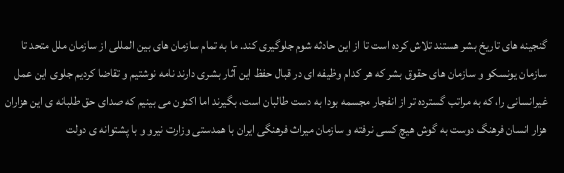گنجينه های تاريخ بشر هستند تلاش کرده است تا از اين حادثه شوم جلوگيری کند. ما به تمام سازمان های بين المللی از سازمان ملل متحد تا سازمان يونسکو و سازمان های حقوق بشر که هر کدام وظيفه ای در قبال حفظ اين آثار بشری دارند نامه نوشتيم و تقاضا کرديم جلوی اين عمل غيرانسانی را، که به مراتب گسترده تر از انفجار مجسمه بودا به دست طالبان است، بگيرند اما اکنون می بينيم که صدای حق طلبانه ی اين هزاران هزار انسان فرهنگ دوست به گوش هيچ کسی نرفته و سازمان ميراث فرهنگی ايران با همدستی وزارت نيرو و با پشتوانه ی دولت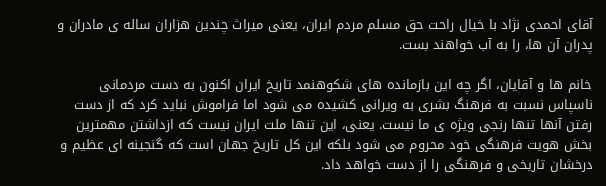آقای احمدی نژاد با خيال راحت حق مسلم مردم ايران، يعنی ميراث چندين هزاران ساله ی مادران و پدران آن ها، را به آب خواهند بست.

خانم ها و آقايان، اگر چه اين بازمانده های شکوهنمد تاريخ ايران اکنون به دست مردمانی ناسپاس نسبت به فرهنگ بشری به ويرانی کشيده می شود اما فراموش نبايد کرد که از دست رفتن آنها تنها رنجی ويژه ی ما نيست. يعنی، اين تنها ملت ايران نيست که ازداشتن مهمترين بخش هويت فرهنگی خود محروم می شود بلکه اين کل تاريخ جهان است که گنجينه ای عظيم و درخشان تاريخی و فرهنگی را از دست خواهد داد.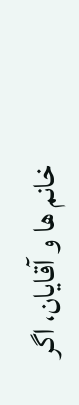خانم ها و آقايان، اگر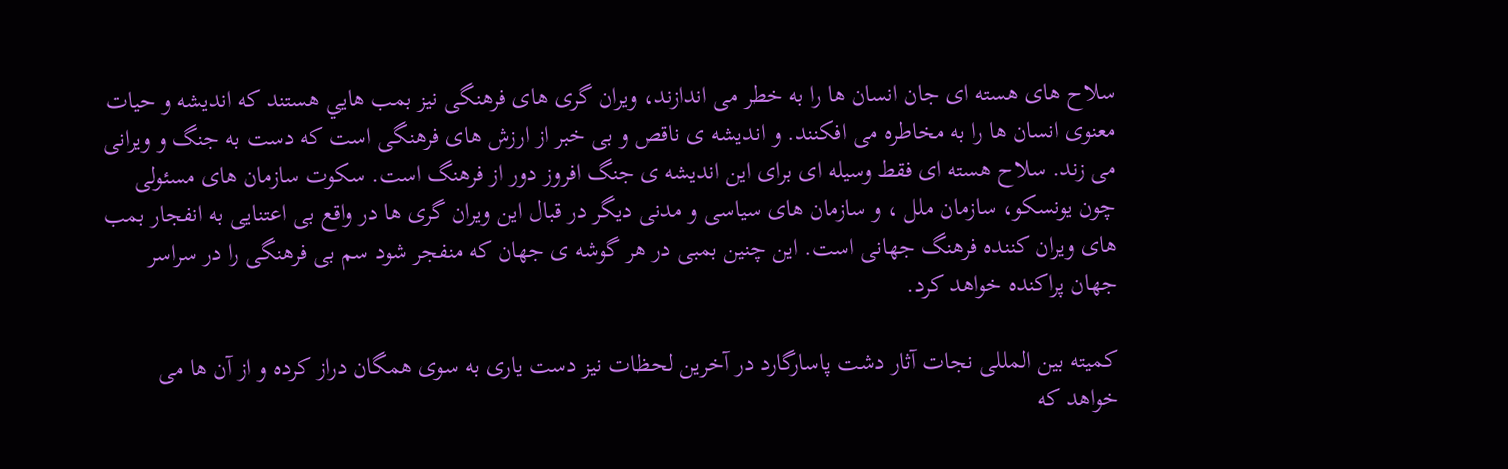سلاح های هسته ای جان انسان ها را به خطر می اندازند، ويران گری های فرهنگی نيز بمب هايي هستند که انديشه و حيات معنوی انسان ها را به مخاطره می افکنند. و انديشه ی ناقص و بی خبر از ارزش های فرهنگی است که دست به جنگ و ويرانی می زند. سلاح هسته ای فقط وسيله ای برای اين انديشه ی جنگ افروز دور از فرهنگ است. سکوت سازمان های مسئولی چون يونسکو، سازمان ملل ، و سازمان های سياسی و مدنی ديگر در قبال اين ويران گری ها در واقع بی اعتنايی به انفجار بمب های ويران کننده فرهنگ جهانی است. اين چنين بمبی در هر گوشه ی جهان که منفجر شود سم بی فرهنگی را در سراسر جهان پراکنده خواهد کرد.

کميته بين المللی نجات آثار دشت پاسارگارد در آخرين لحظات نيز دست ياری به سوی همگان دراز کرده و از آن ها می خواهد که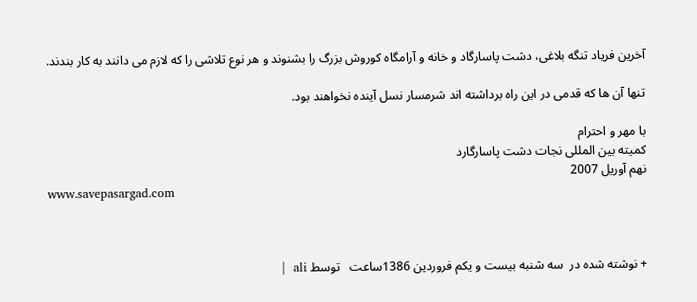آخرين فرياد تنگه بلاغی، دشت پاسارگاد و خانه و آرامگاه کوروش بزرگ را بشنوند و هر نوع تلاشی را که لازم می دانند به کار بندند.

تنها آن ها که قدمی در اين راه برداشته اند شرمسار نسل آينده نخواهند بود.

با مهر و احترام
کميته بين المللی نجات دشت پاسارگارد
نهم آوريل 2007
www.savepasargad.com



+ نوشته شده در  سه شنبه بیست و یکم فروردین 1386ساعت   توسط ali  |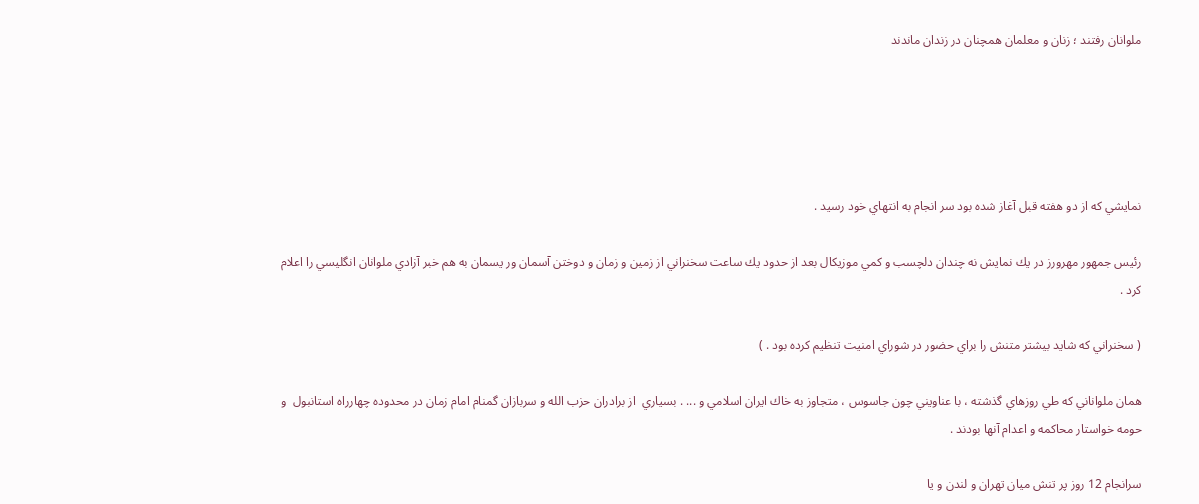ملوانان رفتند ؛ زنان و معلمان همچنان در زندان ماندند





نمايشي كه از دو هفته قبل آغاز شده بود سر انجام به انتهاي خود رسيد .

رئيس جمهور مهرورز در يك نمايش نه چندان دلچسب و كمي موزيكال بعد از حدود يك ساعت سخنراني از زمين و زمان و دوختن آسمان ور يسمان به هم خبر آزادي ملوانان انگليسي را اعلام كرد .

( سخنراني كه شايد بيشتر متنش را براي حضور در شوراي امنيت تنظيم كرده بود . )

همان ملواناني كه طي روزهاي گذشته ، با عناويني چون جاسوس ، متجاوز به خاك ايران اسلامي و ... . بسياري  از برادران حزب الله و سربازان گمنام امام زمان در محدوده چهارراه استانبول  و حومه خواستار محاكمه و اعدام آنها بودند .

سرانجام 12 روز پر تنش ميان تهران و لندن و يا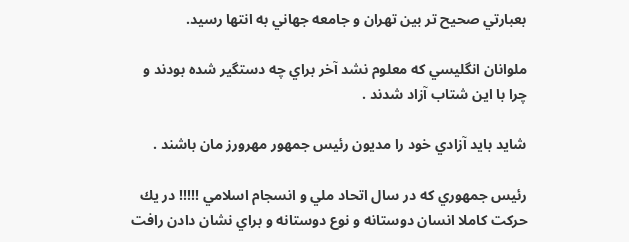بعبارتي صحيح تر بين تهران و جامعه جهاني به انتها رسيد.

ملوانان انگليسي كه معلوم نشد آخر براي چه دستگير شده بودند و چرا با اين شتاب آزاد شدند .

شايد بايد آزادي خود را مديون رئيس جمهور مهرورز مان باشند .

رئيس جمهوري كه در سال اتحاد ملي و انسجام اسلامي !!!!! در يك حركت كاملا انسان دوستانه و نوع دوستانه و براي نشان دادن رافت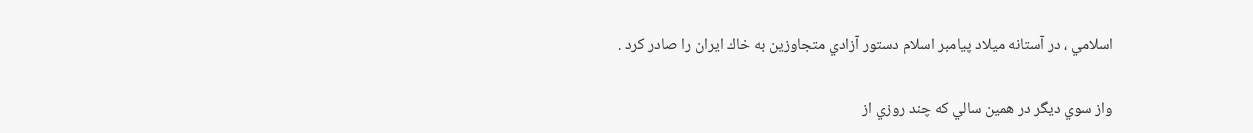اسلامي ، در آستانه ميلاد پيامبر اسلام دستور آزادي متجاوزين به خاك ايران را صادر كرد .

واز سوي ديگر در همين سالي كه چند روزي از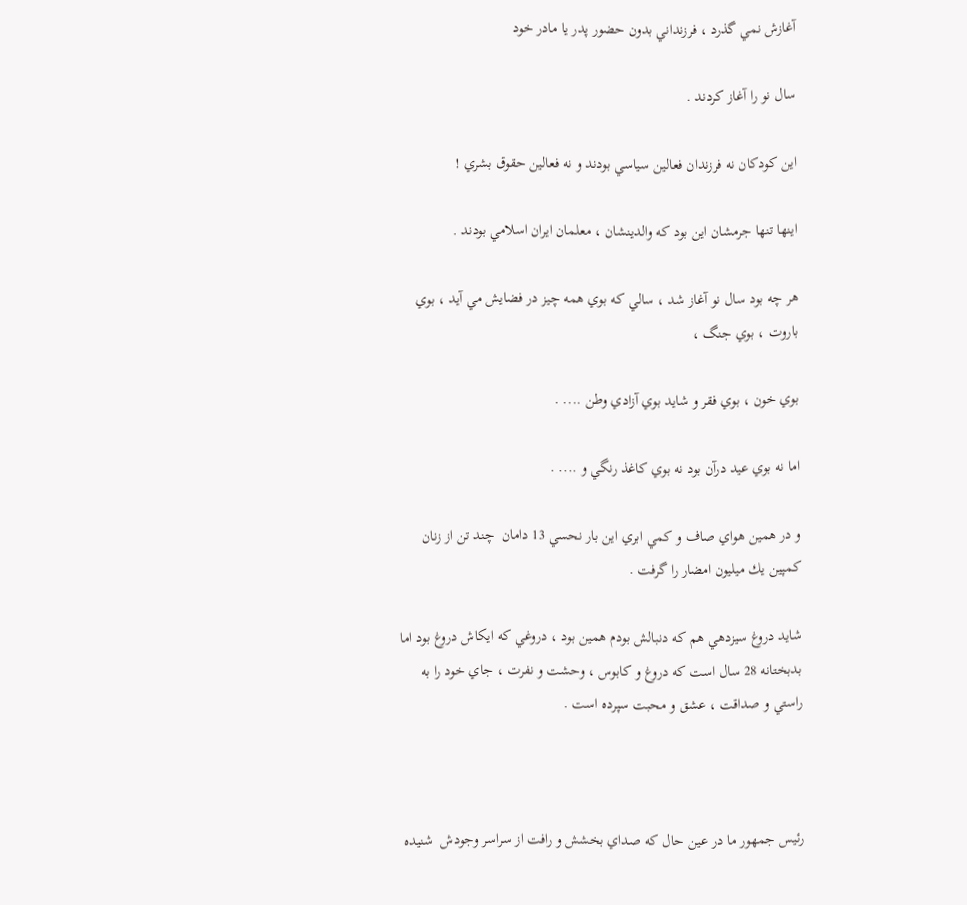آغازش نمي گذرد ، فرزنداني بدون حضور پدر يا مادر خود

سال نو را آغاز كردند .

اين كودكان نه فرزندان فعالين سياسي بودند و نه فعالين حقوق بشري !

اينها تنها جرمشان اين بود كه والدينشان ، معلمان ايران اسلامي بودند .

هر چه بود سال نو آغاز شد ، سالي كه بوي همه چيز در فضايش مي آيد ، بوي باروت ، بوي جنگ ،

بوي خون ، بوي فقر و شايد بوي آزادي وطن .... .

اما نه بوي عيد درآن بود نه بوي كاغذ رنگي و .... .

و در همين هواي صاف و كمي ابري اين بار نحسي 13 دامان  چند تن از زنان كمپين يك ميليون امضار را گرفت .

شايد دروغ سيزدهي هم كه دنبالش بودم همين بود ، دروغي كه ايكاش دروغ بود اما بدبختانه 28 سال است كه دروغ و كابوس ، وحشت و نفرت ، جاي خود را به راستي و صداقت ، عشق و محبت سپرده است .



رئيس جمهور ما در عين حال كه صداي بخشش و رافت از سراسر وجودش  شنيده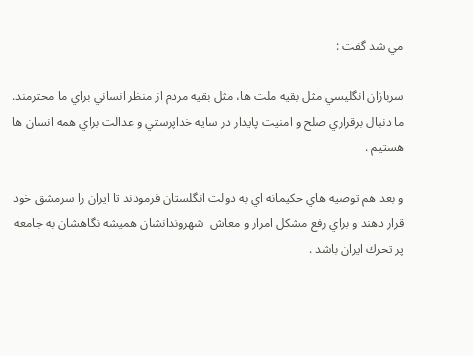مي شد گفت :

سربازان انگليسي مثل بقيه ملت ها، مثل بقيه مردم از منظر انساني براي ما محترمند. ما دنبال برقراري صلح و امنيت پايدار در سايه خداپرستي و عدالت براي همه انسان ها هستيم .

و بعد هم توصيه هاي حكيمانه اي به دولت انگلستان فرمودند تا ايران را سرمشق خود قرار دهند و براي رفع مشكل امرار و معاش  شهروندانشان هميشه نگاهشان به جامعه پر تحرك ايران باشد .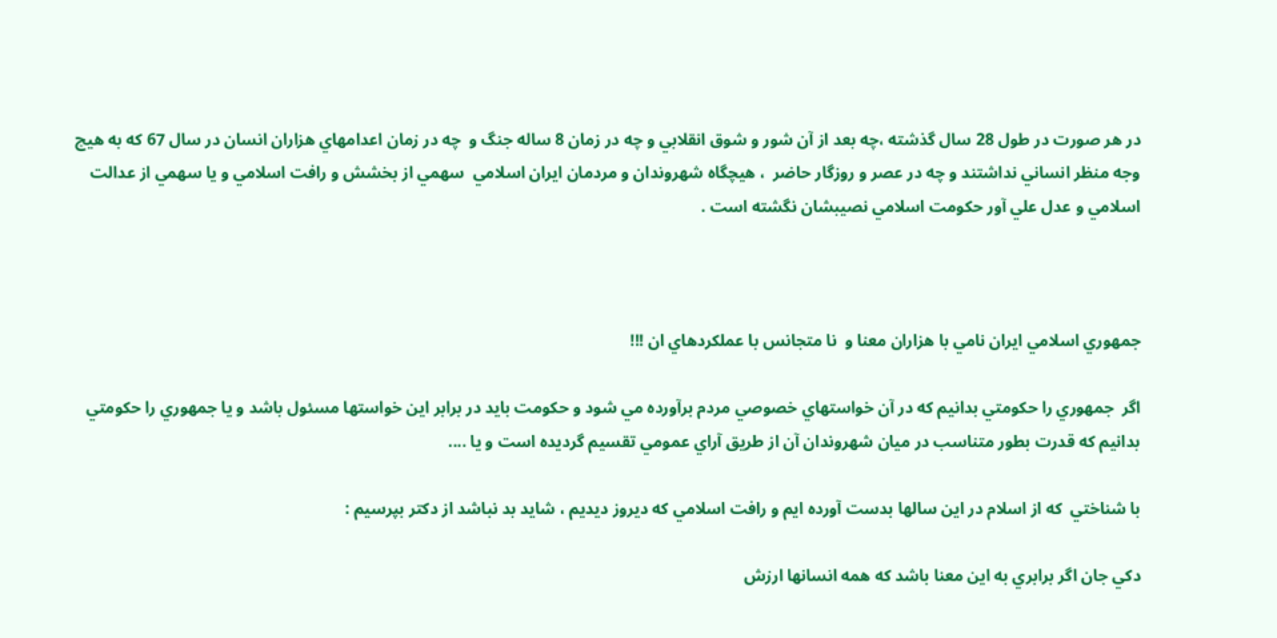در هر صورت در طول 28 سال گذشته ،چه بعد از آن شور و شوق انقلابي و چه در زمان 8 ساله جنگ و  چه در زمان اعدامهاي هزاران انسان در سال 67 كه به هيچ وجه منظر انساني نداشتند و چه در عصر و روزگار حاضر  ، هيچگاه شهروندان و مردمان ايران اسلامي  سهمي از بخشش و رافت اسلامي و يا سهمي از عدالت اسلامي و عدل علي آور حكومت اسلامي نصيبشان نگشته است .



جمهوري اسلامي ايران نامي با هزاران معنا و  نا متجانس با عملكردهاي ان !!!

اگر  جمهوري را حكومتي بدانيم كه در آن خواستهاي خصوصي مردم برآورده مي شود و حكومت بايد در برابر اين خواستها مسئول باشد و يا جمهوري را حكومتي بدانيم كه قدرت بطور متناسب در ميان شهروندان آن از طريق آراي عمومي تقسيم گرديده است و يا ....

با شناختي  كه از اسلام در اين سالها بدست آورده ايم و رافت اسلامي كه ديروز ديديم ، شايد بد نباشد از دكتر بپرسيم :

دكي جان اگر برابري به اين معنا باشد كه همه انسانها ارزش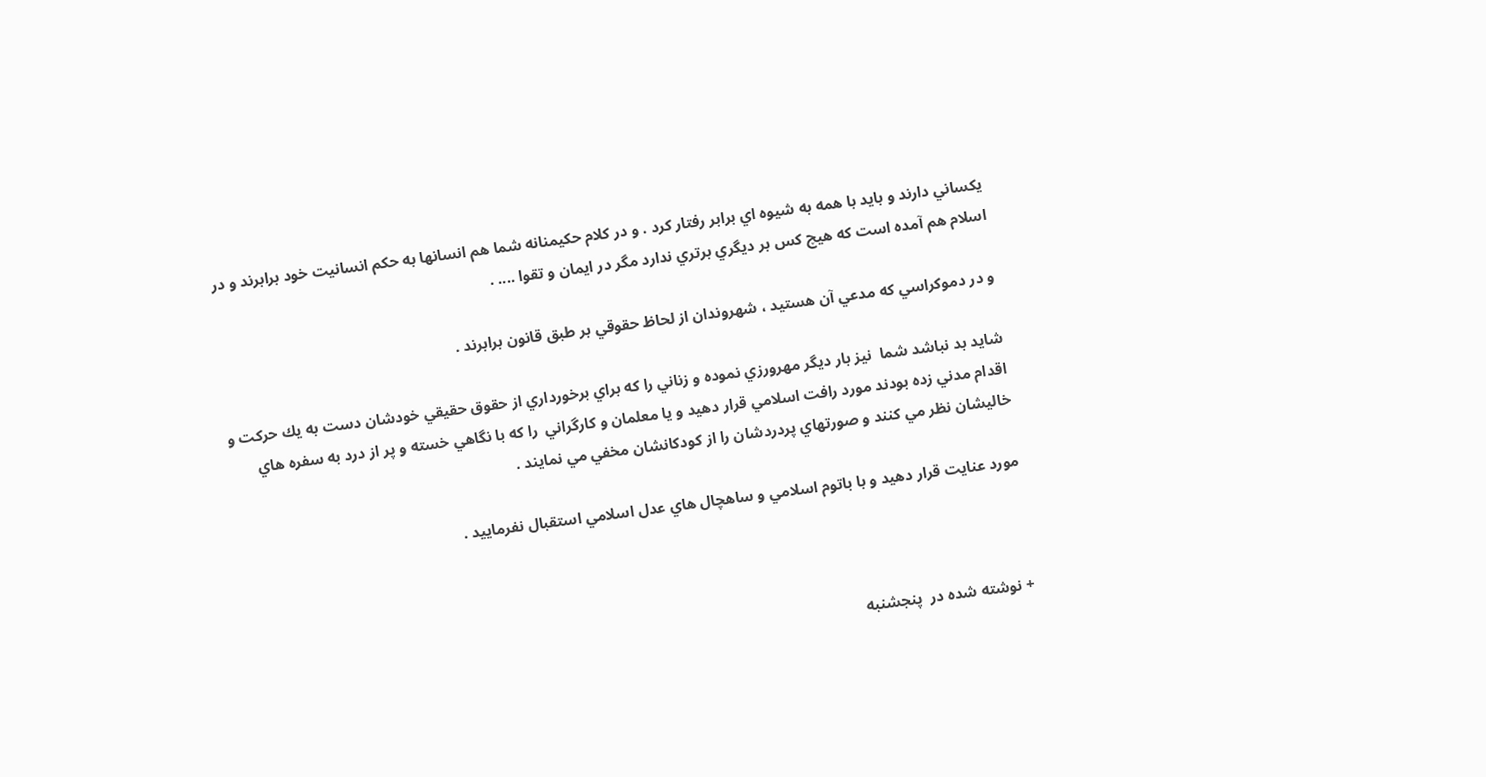يكساني دارند و بايد با همه به شيوه اي برابر رفتار كرد . و در كلام حكيمنانه شما هم انسانها به حكم انسانيت خود برابرند و در اسلام هم آمده است كه هيچ كس بر ديگري برتري ندارد مگر در ايمان و تقوا .... .

و در دموكراسي كه مدعي آن هستيد ، شهروندان از لحاظ حقوقي بر طبق قانون برابرند .

شايد بد نباشد شما  نيز بار ديگر مهرورزي نموده و زناني را كه براي برخورداري از حقوق حقيقي خودشان دست به يك حركت و اقدام مدني زده بودند مورد رافت اسلامي قرار دهيد و يا معلمان و كارگراني  را كه با نگاهي خسته و پر از درد به سفره هاي خاليشان نظر مي كنند و صورتهاي پردردشان را از كودكانشان مخفي مي نمايند .

مورد عنايت قرار دهيد و با باتوم اسلامي و ساهچال هاي عدل اسلامي استقبال نفرماييد .



+ نوشته شده در  پنجشنبه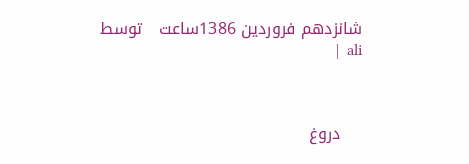شانزدهم فروردین 1386ساعت   توسط ali  |



    دروغ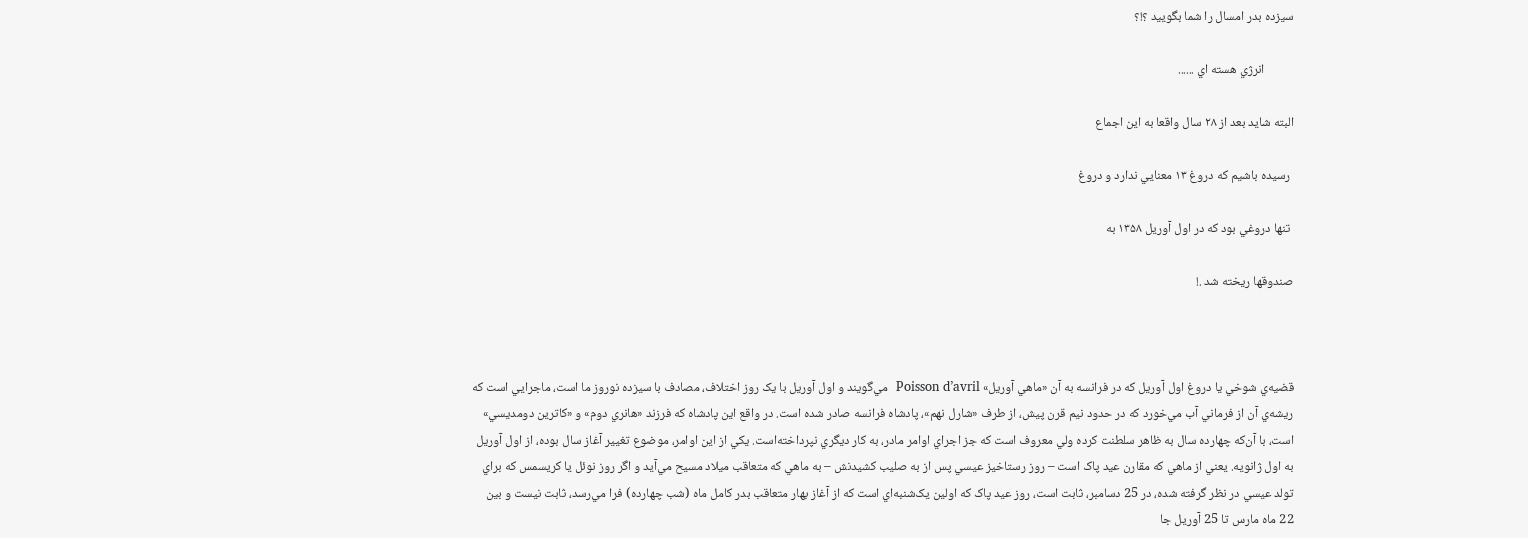سیزده بدر امسال را شما بگویید ؟!؟

          انرژي هسته اي ......

البته شايد بعد از ۲۸ سال واقعا به اين اجماع

 رسيده باشيم كه دروغ ۱۳ معنايي ندارد و دروغ

 تنها دروغي بود كه در اول آوريل ۱۳۵۸ به

صندوقها ريخته شد .!



قضيه‌ي شوخي يا دروغ اول آوريل که در فرانسه به آن «ماهي آوريل» Poisson d’avril  مي‌گويند و اول آوريل با يک روز اختلاف، مصادف با سيزده نوروز ما است، ماجرايي است که ريشه‌ي آن از فرماني آب مي‌خورد که در حدود نيم قرن پيش، از طرف «شارل نهم»، پادشاه فرانسه صادر شده است. در واقع اين پادشاه که فرزند «هانري دوم» و «کاترين دومديسي» است، با آن‌که چهارده سال به ظاهر سلطنت کرده ولي معروف است که جز اجراي اوامر مادر، به کار ديگري نپرداخته‌است. يکي از اين اوامر، موضوع تغيير آغاز سال بوده، از اول آوريل به اول ژانويه. يعني از ماهي که مقارن عيد پاک است – روز رستاخيز عيسي پس از به صليب کشيدنش – به ماهي که متعاقب ميلاد مسيح مي‌آيد و اگر روز نوئل يا کريسمس که براي تولد عيسي در نظر گرفته شده، در 25 دسامبر، ثابت است، روز عيد پاک که اولين يک‌شنبه‌اي است که از آغاز بهار متعاقب بدر کامل ماه (شب چهارده) فرا مي‌رسد، ثابت نيست و بين 22 ماه مارس تا 25 آوريل جا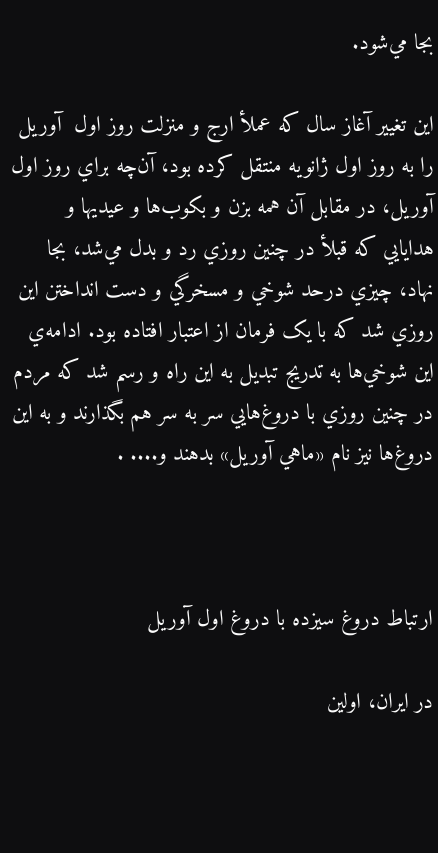بجا مي‌شود.

اين تغيير آغاز سال که عملأ ارج و منزلت روز اول  آوريل را به روز اول ژانويه منتقل کرده بود، آن‌چه براي روز اول آوريل، در مقابل آن همه بزن و بکوب‌ها و عيديها و هدايايي که قبلأ در چنين روزي رد و بدل مي‌شد، بجا نهاد، چيزي درحد شوخي و مسخرگي و دست انداختن اين روزي شد که با يک فرمان از اعتبار افتاده بود. ادامه‌ي اين شوخي‌ها به تدريج تبديل به اين راه و رسم شد که مردم در چنين روزي با دروغ‌هايي سر به سر هم بگذارند و به اين دروغ‌ها نيز نام «ماهي آوريل» بدهند و.... .



ارتباط دروغ سيزده با دروغ اول آوريل

در ايران، اولين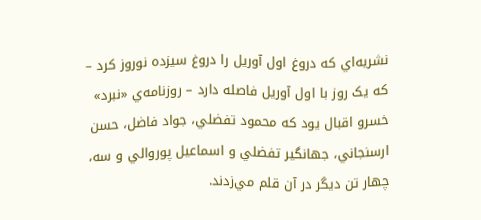نشريه‌اي که دروغ اول آوريل را دروغ سيزده نوروز کرد – که يک روز با اول آوريل فاصله دارد – روزنامه‌ي «نبرد» خسرو اقبال يود که محمود تفضلي، جواد فاضل، حسن ارسنجاني، جهانگير تفضلي و اسماعيل پوروالي و سه، چهار تن ديگر در آن قلم مي‌زدند.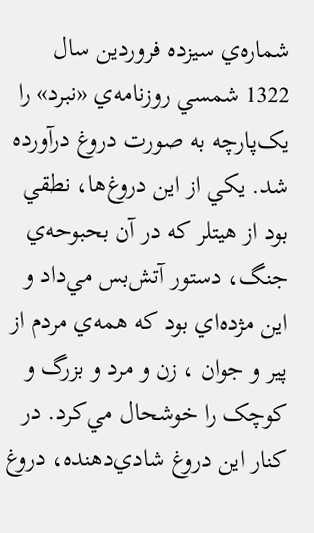شماره‌ي سيزده فروردين سال 1322 شمسي روزنامه‌ي «نبرد» را يک‌پارچه به صورت دروغ درآورده شد. يکي از اين دروغ‌ها، نطقي بود از هيتلر که در آن بحبوحه‌ي جنگ، دستور آتش‌بس مي‌داد و اين مژده‌اي بود که همه‌ي مردم از پير و جوان ، زن و مرد و بزرگ و کوچک را خوشحال مي‌کرد. در کنار اين دروغ شادي‌دهنده، دروغ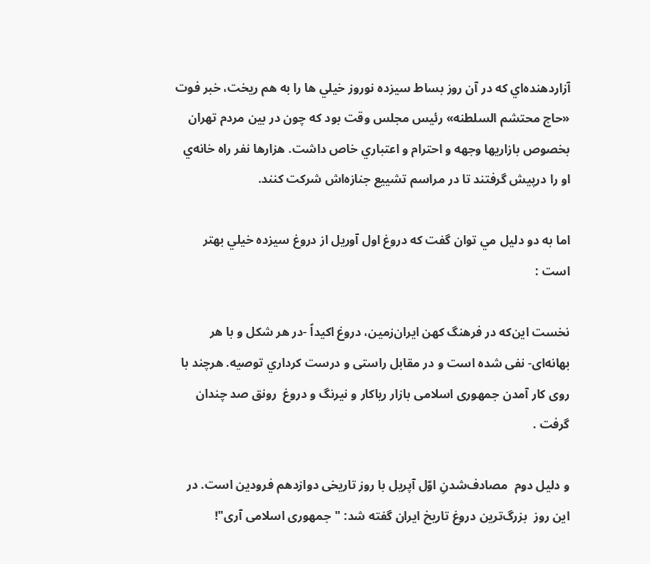آزار‌دهنده‌اي که در آن روز بساط سيزده نوروز خيلي ها را به هم ريخت، خبر فوت «حاج محتشم السلطنه» رئيس مجلس وقت بود که چون در بين مردم تهران بخصوص بازاريها وجهه و احترام و اعتباري خاص داشت. هزارها نفر راه خانه‌ي او را درپيش گرفتند تا در مراسم تشييع جنازه‌اش شرکت کنند.

اما به دو دليل مي توان گفت كه دروغ اول آوريل از دروغ سيزده خيلي بهتر است :

نخست اين‌که در فرهنگ کهن ايران‌زمين، دروغ اکيداً -در هر شکل و با هر بهانه‌ای- نفی شده است و در مقابل راستی و درست كرداري توصيه. هرچند با روی کار آمدن جمهوری اسلامی بازار رياکار و نيرنگ و دروغ  رونق صد چندان گرفت .

و دليل دوم  مصادف‌شدنِ اوّل آپريل با روز تاريخی دوازدهم فرودين است. در اين روز  بزرگ‌ترين دروغ تاريخ ايران گفته شد: "جمهوری اسلامی آری"!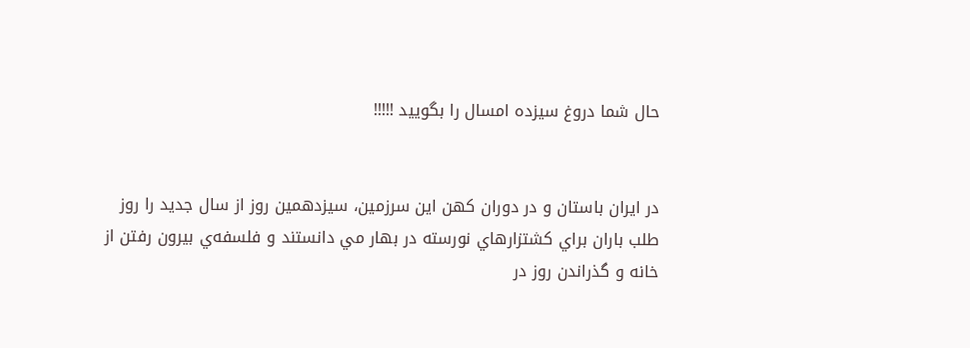حال شما دروغ سيزده امسال را بگوييد !!!!!


در ايران باستان و در دوران کهن اين سرزمين، سيزدهمين روز از سال جديد را روز طلب باران براي کشتزار‌هاي نورسته در بهار مي دانستند و فلسفه‌ي بيرون رفتن از خانه و گذراندن روز در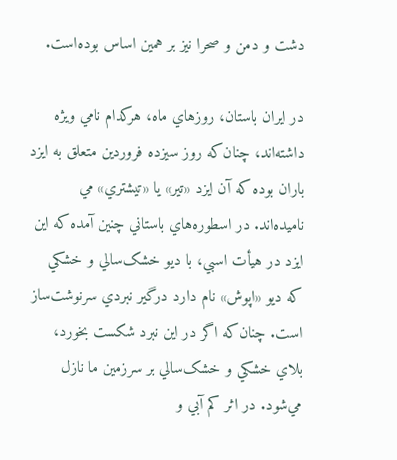دشت و دمن و صحرا نيز بر همين اساس بوده‌است.

در ايران باستان، روزهاي ماه، هرکدام نامي ويژه داشته‌اند، چنان‌که روز سيزده فروردين متعلق به ايزد باران بوده که آن ايزد «تير» يا «تيشتري» مي ناميده‌اند. در اسطوره‌هاي باستاني چنين آمده که اين ايزد در هيأت اسبي، با ديو خشک‌سالي و خشکي که ديو «اپوش» نام دارد درگير نبردي سرنوشت‌ساز است. چنان‌که اگر در اين نبرد شکست بخورد، بلاي خشکي و خشک‌سالي بر سرزمين ما نازل مي‌شود. در اثر کم آبي و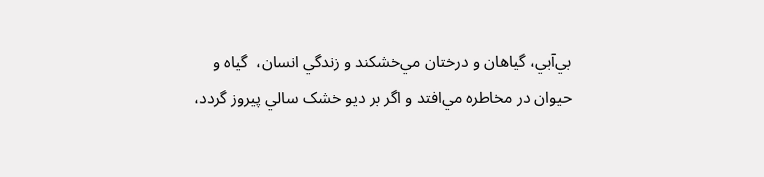بي‌آبي، گياهان و درختان مي‌خشکند و زندگي انسان،  گياه و حيوان در مخاطره مي‌افتد و اگر بر ديو خشک سالي پيروز گردد،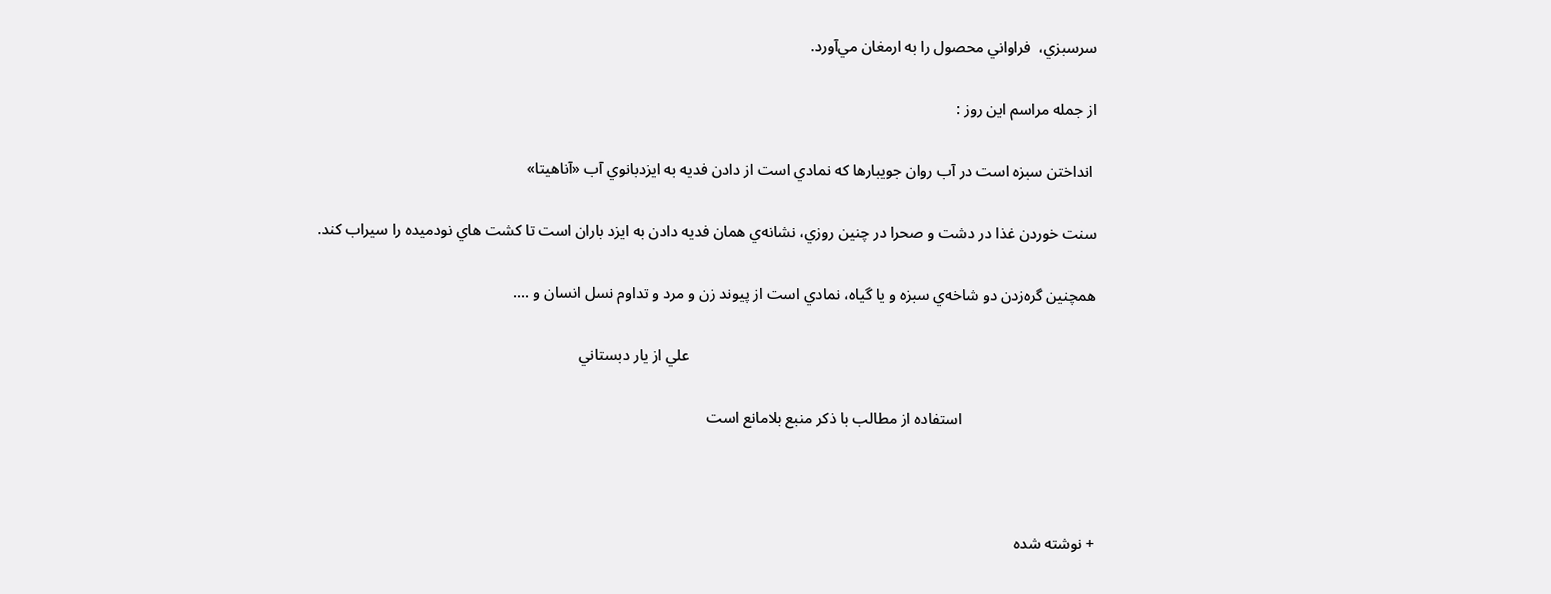سرسبزي،  فراواني محصول را به ارمغان مي‌آورد.

از جمله مراسم اين روز :

 انداختن سبزه است در آب روان جويبارها که نمادي است از دادن فديه به ايزدبانوي آب «آناهيتا»

سنت خوردن غذا در دشت و صحرا در چنين روزي، نشانه‌ي همان فديه دادن به ايزد باران است تا کشت هاي نودميده را سيراب کند.

همچنين گره‌زدن دو شاخه‌ي سبزه و يا گياه، نمادي است از پيوند زن و مرد و تداوم نسل انسان و ....

                                                                                                        علي از يار دبستاني

                                  استفاده از مطالب با ذكر منبع بلامانع است



+ نوشته شده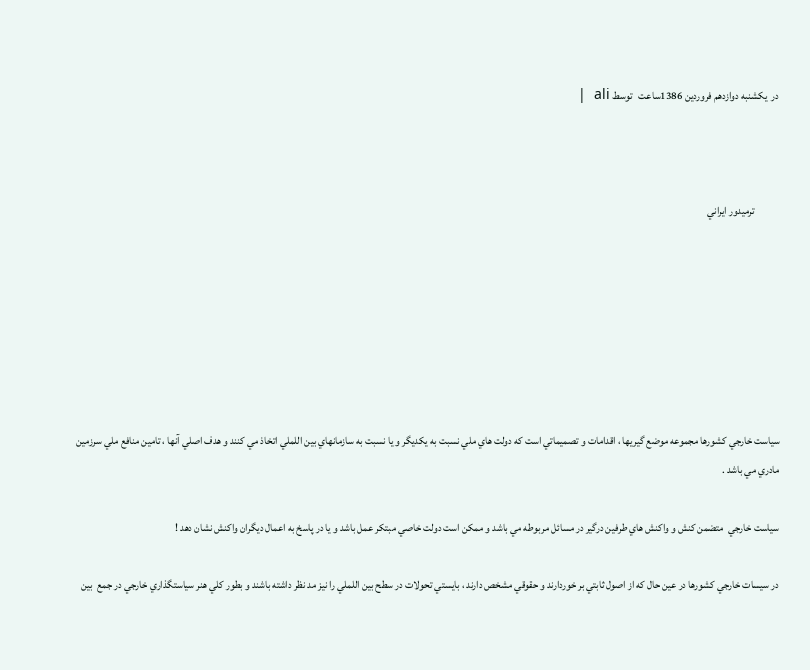در  یکشنبه دوازدهم فروردین 1386ساعت   توسط ali  |



            ترميدور ايراني







سياست خارجي كشورها مجموعه موضع گيريها ، اقدامات و تصميماتي است كه دولت هاي ملي نسبت به يكديگر و يا نسبت به سازمانهاي بين اللملي اتخاذ مي كنند و هدف اصلي آنها ، تامين منافع ملي سرزمين مادري مي باشد .

سياست خارجي  متضمن كنش و واكنش هاي طرفين درگير در مسائل مربوطه مي باشد و ممكن است دولت خاصي مبتكر عمل باشد و يا در پاسخ به اعمال ديگران واكنش نشان دهد !

در سيسات خارجي كشورها در عين حال كه از اصول ثابتي بر خوردارند و حقوقي مشخص دارند ، بايستي تحولات در سطح بين اللملي را نيز مد نظر داشته باشند و بطور كلي هنر سياستگذاري خارجي در جمع  بين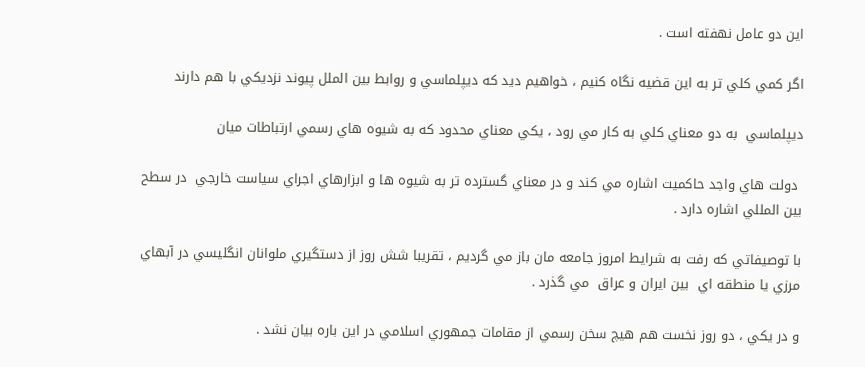اين دو عامل نهفته است .

اگر كمي كلي تر به اين قضيه نگاه كنيم ، خواهيم ديد كه ديپلماسي و روابط بين الملل پيوند نزديكي با هم دارند

ديپلماسي  به دو معناي كلي به كار مي رود ، يكي معناي محدود كه به شيوه هاي رسمي ارتباطات ميان

 دولت هاي واجد حاكميت اشاره مي كند و در معناي گسترده تر به شيوه ها و ابزارهاي اجراي سياست خارجي  در سطح بين المللي اشاره دارد .

با توصيفاتي كه رفت به شرايط امروز جامعه مان باز مي گرديم ، تقريبا شش روز از دستگيري ملوانان انگليسي در آبهاي مرزي يا منطقه اي  بين ايران و عراق  مي گذرد .

و در يكي ، دو روز نخست هم هيچ سخن رسمي از مقامات جمهوري اسلامي در اين باره بيان نشد .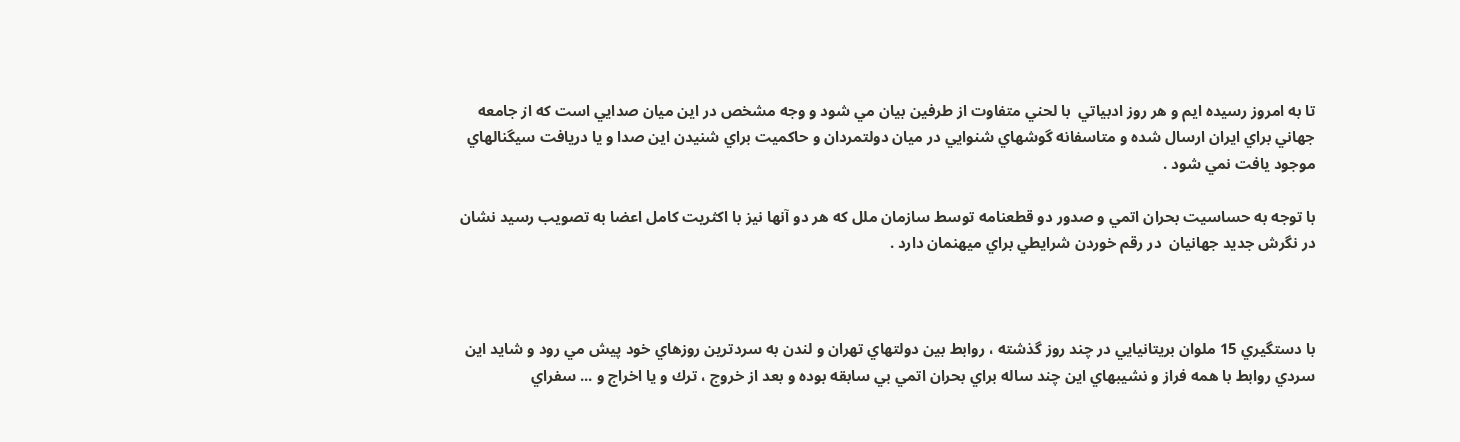تا به امروز رسيده ايم و هر روز ادبياتي  با لحني متفاوت از طرفين بيان مي شود و وجه مشخص در اين ميان صدايي است كه از جامعه جهاني براي ايران ارسال شده و متاسفانه گوشهاي شنوايي در ميان دولتمردان و حاكميت براي شنيدن اين صدا و يا دريافت سيگنالهاي موجود يافت نمي شود .

با توجه به حساسيت بحران اتمي و صدور دو قطعنامه توسط سازمان ملل كه هر دو آنها نيز با اكثريت كامل اعضا به تصويب رسيد نشان در نگرش جديد جهانيان  در رقم خوردن شرايطي براي ميهنمان دارد .



با دستگيري 15 ملوان بريتانيايي در چند روز گذشته ، روابط بين دولتهاي تهران و لندن به سردترين روزهاي خود پيش مي رود و شايد اين سردي روابط با همه فراز و نشيبهاي اين چند ساله براي بحران اتمي بي سابقه بوده و بعد از خروج ، ترك و يا اخراج و ... سفراي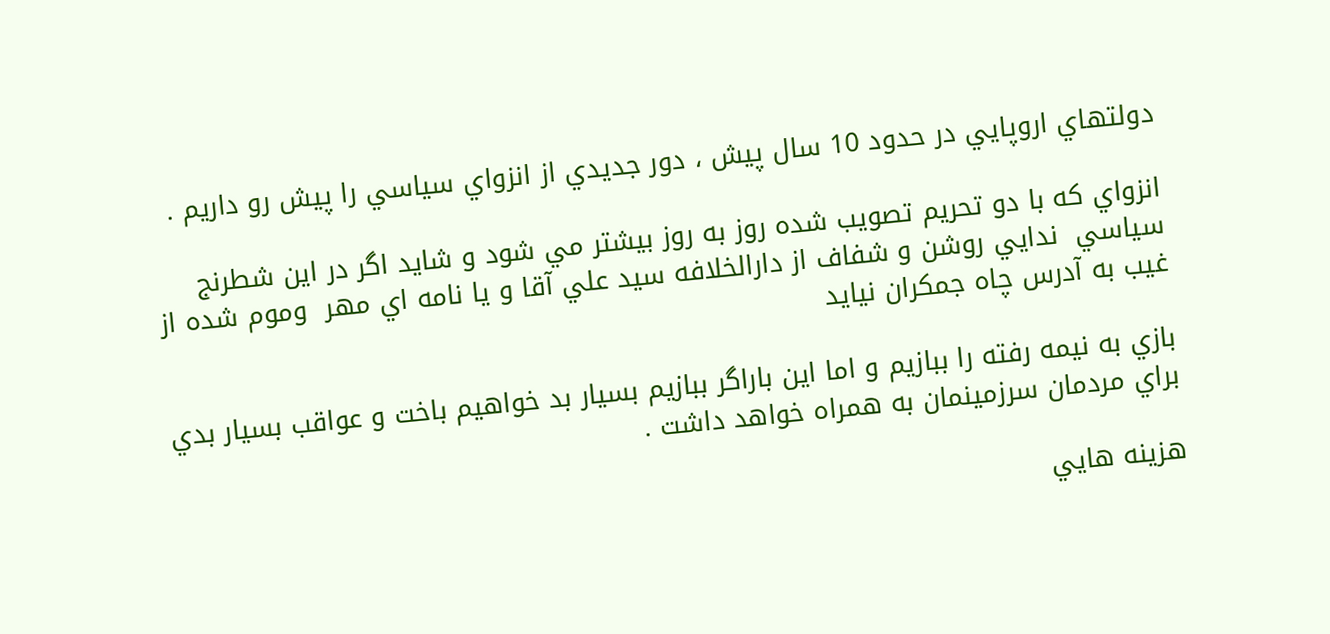دولتهاي اروپايي در حدود 10 سال پيش ، دور جديدي از انزواي سياسي را پيش رو داريم .

انزواي كه با دو تحريم تصويب شده روز به روز بيشتر مي شود و شايد اگر در اين شطرنج سياسي  ندايي روشن و شفاف از دارالخلافه سيد علي آقا و يا نامه اي مهر  وموم شده از غيب به آدرس چاه جمكران نيايد

بازي به نيمه رفته را ببازيم و اما اين باراگر ببازيم بسيار بد خواهيم باخت و عواقب بسيار بدي براي مردمان سرزمينمان به همراه خواهد داشت .

هزينه هايي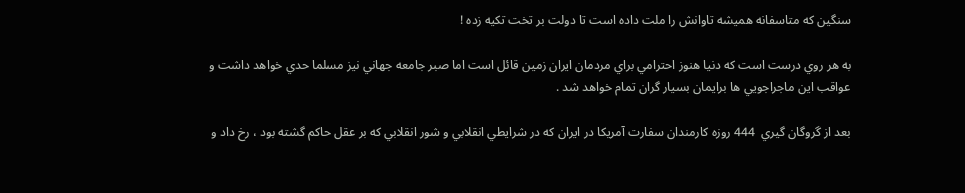سنگين كه متاسفانه هميشه تاوانش را ملت داده است تا دولت بر تخت تكيه زده !

به هر روي درست است كه دنيا هنوز احترامي براي مردمان ايران زمين قائل است اما صبر جامعه جهاني نيز مسلما حدي خواهد داشت و عواقب اين ماجراجويي ها برايمان بسيار گران تمام خواهد شد .

بعد از گروگان گيري  444 روزه كارمندان سفارت آمريكا در ايران كه در شرايطي انقلابي و شور انقلابي كه بر عقل حاكم گشته بود ، رخ داد و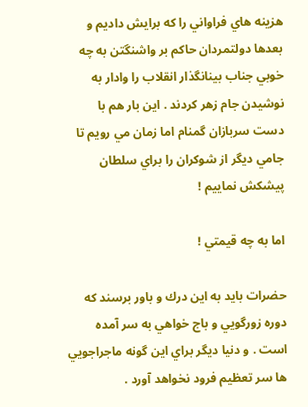هزينه هاي فراواني را كه برايش داديم و بعدها دولتمردان حاكم بر واشنگتن به چه خوبي جناب بينانگذار انقلاب را وادار به نوشيدن جام زهر كردند . اين بار هم با دست سربازان گمنام اما زمان مي رويم تا جامي ديگر از شوكران را براي سلطان پيشكش نماييم !

اما به چه قيمتي !

حضرات بايد به اين درك و باور برسند كه دوره زورگويي و باج خواهي به سر آمده است . و دنيا ديگر براي اين گونه ماجراجويي ها سر تعظيم فرود نخواهد آورد .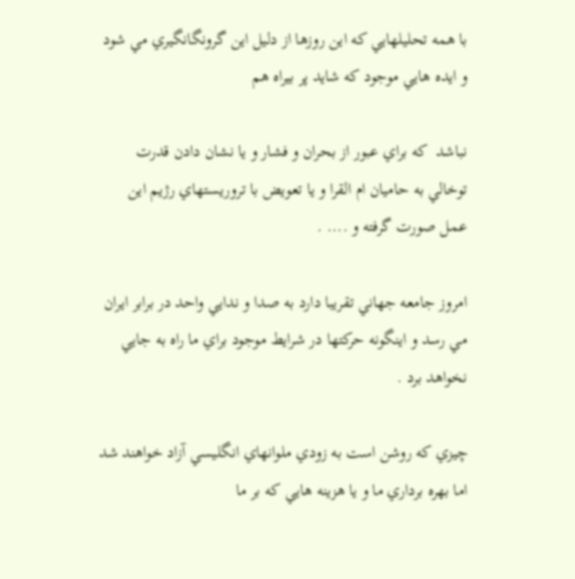با همه تحليلهايي كه اين روزها از دليل اين گرونگانگيري مي شود و ايده هايي موجود كه شايد پر بيراه هم

نباشد  كه براي عبور از بحران و فشار و يا نشان دادن قدرت توخالي به حاميان ام القرا و يا تعويض با تروريستهاي رژيم اين عمل صورت گرفته و .... .

امروز جامعه جهاني تقريبا دارد به صدا و ندايي واحد در برابر ايران مي رسد و اينگونه حركتها در شرايط موجود براي ما راه به جايي نخواهد برد .

چيزي كه روشن است به زودي ملوانهاي انگليسي آزاد خواهند شد اما بهره برداري ما و يا هزينه هايي كه بر ما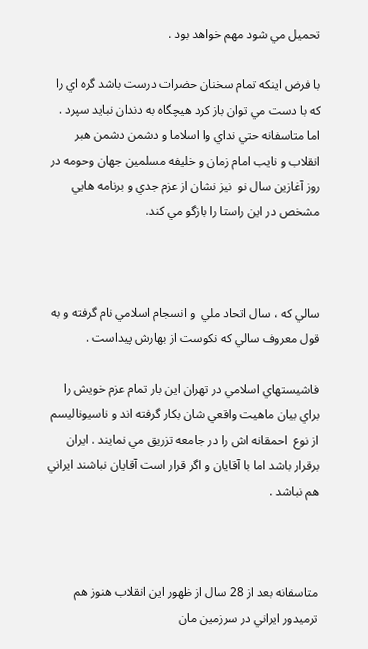تحميل مي شود مهم خواهد بود .

با فرض اينكه تمام سخنان حضرات درست باشد گره اي را كه با دست مي توان باز كرد هيچگاه به دندان نبايد سپرد . اما متاسفانه حتي نداي وا اسلاما و دشمن دشمن هبر انقلاب و نايب امام زمان و خليفه مسلمين جهان وحومه در روز آغازين سال نو  نيز نشان از عزم جدي و برنامه هايي مشخص در اين راستا را بازگو مي كند.



سالي كه ، سال اتحاد ملي  و انسجام اسلامي نام گرفته و به قول معروف سالي كه نكوست از بهارش پيداست .

فاشيستهاي اسلامي در تهران اين بار تمام عزم خويش را براي بيان ماهيت واقعي شان بكار گرفته اند و ناسيوناليسم از نوع  احمقانه اش را در جامعه تزريق مي نمايند . ايران برقرار باشد اما با آقايان و اگر قرار است آقايان نباشند ايراني هم نباشد .



متاسفانه بعد از 28 سال از ظهور اين انقلاب هنوز هم ترميدور ايراني در سرزمين مان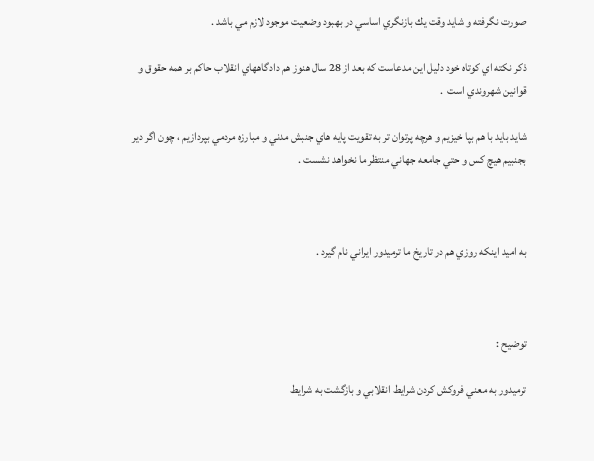صورت نگرفته و شايد وقت يك بازنگري اساسي در بهبود وضعيت موجود لازم مي باشد .

ذكر نكته اي كوتاه خود دليل اين مدعاست كه بعد از 28 سال هنوز هم دادگاههاي انقلاب حاكم بر همه حقوق و قوانين شهروندي است  .

شايد بايد با هم بپا خيزيم و هرچه پرتوان تر به تقويت پايه هاي جنبش مدني و مبارزه مردمي بپردازيم ، چون اگر دير بجنبيم هيچ كس و حتي جامعه جهاني منتظر ما نخواهد نشست .



به اميد اينكه روزي هم در تاريخ ما ترميدور ايراني نام گيرد .



توضيح :

ترميدور به معني فروكش كردن شرايط انقلابي و بازگشت به شرايط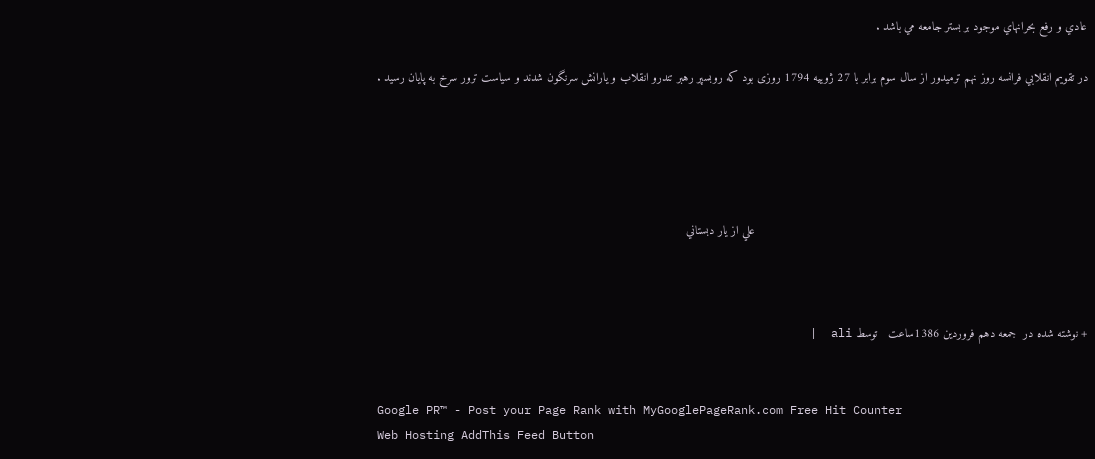عادي و رفع بحرانهاي موجود بر بستر جامعه مي باشد .

در تقويم انقلابي فرانسه روز نهم ترميدور از سال سوم برابر با 27 ژوييه 1794 روزی بود كه روبسپر رهبر تندرو انقلاب و يارانش سرنگون شدند و سياست ترور سرخ به پايان رسيد .





                                                                                               علي از يار دبستاني



+ نوشته شده در  جمعه دهم فروردین 1386ساعت   توسط ali  |


Google PR™ - Post your Page Rank with MyGooglePageRank.com Free Hit Counter
Web Hosting AddThis Feed Button